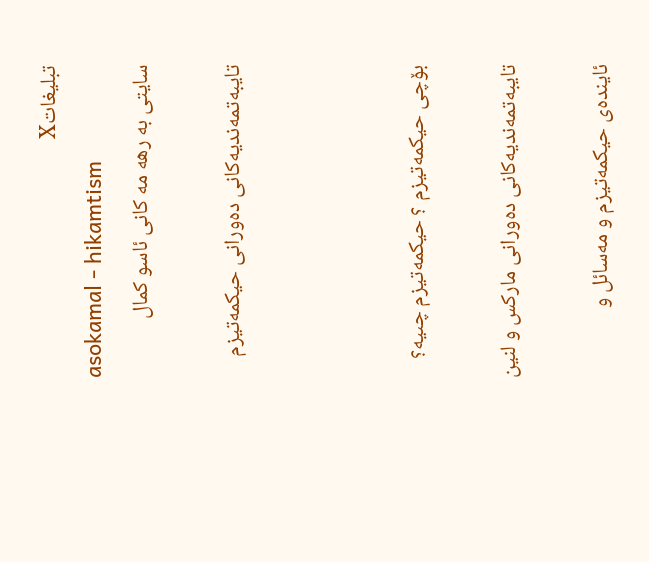تبليغاتX
asokamal - hikamtism
سايتى به رهه مه كانى ئاسو كمال

تایبه‌تمه‌ندیه‌كانى ده‌ورانى حیكمه‌تیزم



بۆچى حیكمه‌تیزم ؟ حیكمه‌تیزم چىیه‌؟

تایبه‌تمه‌ندیه‌كانى ده‌ورانى ماركس و لنین

ئاینده‌ى حیكمه‌تیزم و مه‌سائل و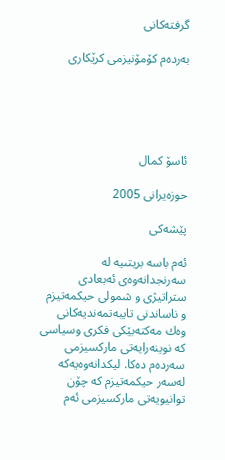گرفته‌كانى

به‌رده‌م كۆمۆنیزمى كرێكارى





ئاسۆ كمال

حوزه‌یرانى 2005

پێشه‌كى

ئه‌م باسه‌ بریتىیه‌ له‌ سه‌رنجدانه‌وه‌ى ئه‌بعادى ستراتیژى و شمولى حیكمه‌تیزم و ناساندنى تایبه‌تمه‌ندیه‌كانى وه‌ك مه‌كته‌بێكى فكرى وسیاسى كه‌ نوینه‌رایه‌تى ماركسیزمى سه‌رده‌م ده‌كا. لیكدانه‌وه‌یه‌كه‌ له‌سه‌ر حیكمه‌تیزم كه‌ چۆن توانیویه‌تى ماركسیزمى ئه‌م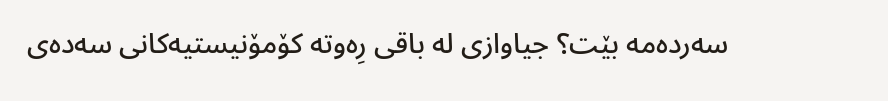سه‌رده‌مه‌ بێت؟ جیاوازى له‌ باقى رِه‌وته‌ كۆمۆنیستیه‌كانى سه‌ده‌ى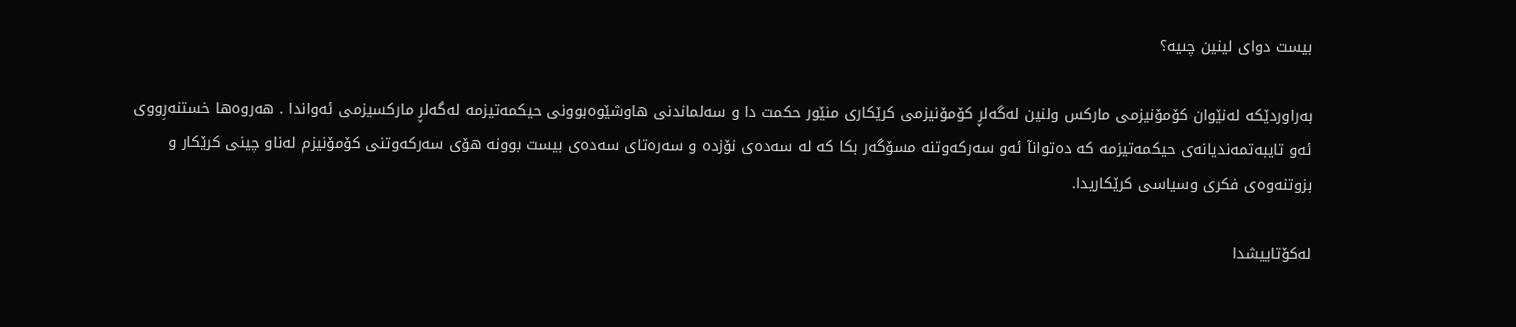بیست دواى لینین چىیه‌؟

به‌راوردێكه‌ له‌نێوان كۆمۆنیزمى ماركس ولنین له‌گه‌لڕ كۆمۆنیزمى كرێكارى منێور حكمت دا و سه‌لماندنى هاوشێوه‌بوونى حیكمه‌تیزمه‌ له‌گه‌لڕ ماركسیزمى ئه‌واندا . هه‌روه‌ها خستنه‌رِووى ئه‌و تایبه‌تمه‌ندیانه‌ى حیكمه‌تیزمه‌ كه‌ ده‌توانآ ئه‌و سه‌ركه‌وتنه‌ مسۆگه‌ر بكا كه‌ له‌ سه‌ده‌ى نۆزده‌ و سه‌ره‌تاى سه‌ده‌ى بیست بوونه‌ هۆى سه‌ركه‌وتنى كۆمۆنیزم له‌ناو چینى كرێكار و بزوتنه‌وه‌ى فكرى وسیاسى كرێكاریدا.

له‌كۆتاییشدا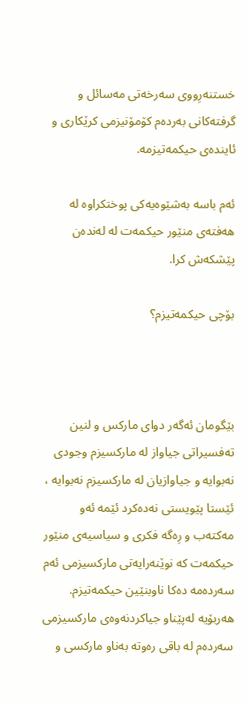خستنه‌رِووى سه‌رخه‌تى مه‌سائل و گرفته‌كانى به‌رده‌م كۆمۆنیزمى كرێكارى و ئاینده‌ى حیكمه‌تیزمه‌.

ئه‌م باسه‌ به‌شێوه‌یه‌كى پوختكراوه‌ له‌ هه‌فته‌ى منێور حیكمه‌ت له‌ له‌نده‌ن پێشكه‌ش كرا.

بۆچى حیكمه‌تیزم؟



بێگومان ئه‌گه‌ر دواى ماركس و لنین ته‌فسیراتى جیاواز له‌ ماركسیزم وجودى نه‌بوایه‌ و جیاوازیان له‌ ماركسیزم نه‌بوایه‌ ، ئێستا پێویستى نه‌ده‌كرد ئێمه‌ ئه‌و مه‌كته‌ب و رِه‌گه‌ فكرى و سیاسیه‌ى منێور حیكمه‌ت كه‌ نوێنه‌رایه‌تى ماركسیزمى ئه‌م سه‌رده‌مه‌ ده‌كا ناوبنێین حیكمه‌تیزم. هه‌ربۆیه‌ له‌پێناو جیاكردنه‌وه‌ى ماركسیزمى سه‌رده‌م له‌ باقى ره‌وته‌ به‌ناو ماركسى و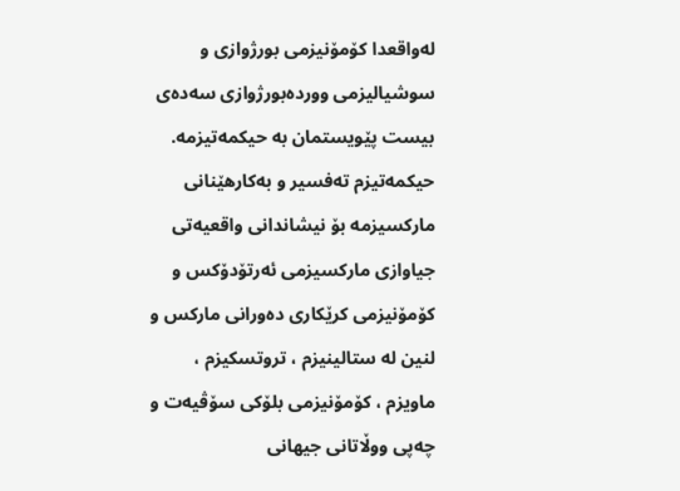له‌واقعدا كۆمۆنیزمى بورژوازى و سوشیالیزمى وورده‌بورژوازى سه‌ده‌ى بیست پێویستمان به‌ حیكمه‌تیزمه‌. حیكمه‌تیزم ته‌فسیر و به‌كارهێنانى ماركسیزمه‌ بۆ نیشاندانى واقعیه‌تى جیاوازى ماركسیزمى ئه‌رتۆدۆكس و كۆمۆنیزمى كرێكارى ده‌ورانى ماركس و لنین له‌ ستالینیزم ، تروتسكیزم ، ماویزم ، كۆمۆنیزمى بلۆكى سۆڤیه‌ت و چه‌پى ووڵاتانى جیهانى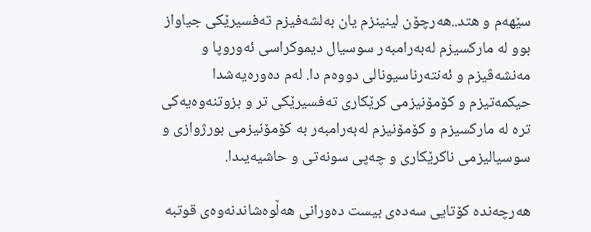سێهه‌م و هتد..هه‌رچۆن لینینزم یان به‌لشه‌فیزم ته‌فسیرێكى جیاواز بوو له‌ ماركسیزم له‌به‌رامبه‌ر سوسیال دیموكراسى ئه‌وروپا و مه‌نشه‌ڤیزم و ئه‌نته‌رناسیونالى دووه‌م دا. له‌م ده‌وره‌یه‌شدا حیكمه‌تیزم و كۆمۆنیزمى كرێكارى ته‌فسیرێكى تر و بزوتنه‌وه‌یه‌كى تره‌ له‌ ماركسیزم و كۆمۆنیزم له‌به‌رامبه‌ر به‌ كۆمۆنیزمى بورژوازى و سوسیالیزمى ناكرێكارى و چه‌پى سونه‌تى و حاشیه‌یىدا.

هه‌رچه‌نده‌ كۆتایى سه‌ده‌ى بیست ده‌ورانى هه‌ڵوه‌شاندنه‌وه‌ى قوتبه‌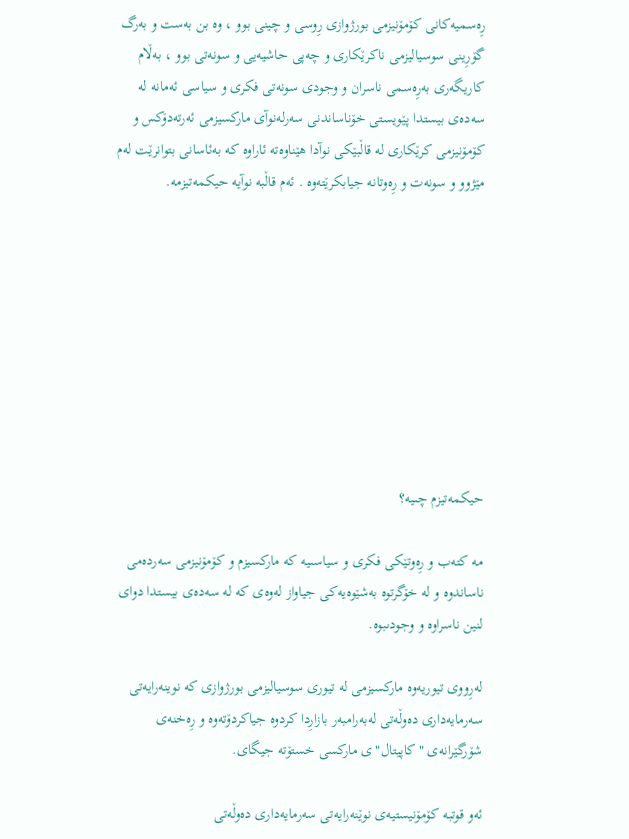رِه‌سمیه‌كانى كۆمۆنیزمى بورژوازى رِوسى و چینى بوو ، وه‌ بن به‌ست و به‌رگ گۆرِینى سوسیالیزمى ناكرێكارى و چه‌پى حاشیه‌یى و سونه‌تى بوو ، به‌ڵام كاریگه‌رى به‌رِه‌سمى ناسران و وجودى سونه‌تى فكرى و سیاسى ئه‌مانه‌ له‌ سه‌ده‌ى بیستدا پێویستى خۆناساندنى سه‌رله‌نوآى ماركسیزمى ئه‌رته‌دۆكس و كۆمۆنیزمى كرێكارى له‌ قاڵبێكى نوآدا هێناوه‌ته‌ ئاراوه‌ كه‌ به‌ئاسانى بتوانرێت له‌م مێژوو و سونه‌ت و رِه‌وتانه‌ جیابكرێته‌وه‌ . ئه‌م قاڵبه‌ نوآیه‌ حیكمه‌تیزمه‌.









حیكمه‌تیزم چىیه‌؟

مه‌ كته‌ب و رِه‌وتێكى فكرى و سیاسىیه‌ كه‌ ماركسیزم و كۆمۆنیزمى سه‌رده‌مى ناساندوه‌ و له‌ خۆگرتوه‌ به‌شێوه‌یه‌كى جیاواز له‌وه‌ى كه‌ له‌ سه‌ده‌ى بیستدا دواى لنین ناسراوه‌ و وجودىبوه‌.

له‌رِووى تیوریه‌وه‌ ماركسیزمى له‌ تیورى سوسیالیزمى بورژوازى كه‌ نوینه‌رایه‌تى سه‌رمایه‌دارى ده‌وڵه‌تى له‌به‌رامبه‌ر بازارِدا كردوه‌ جیاكردۆته‌وه‌ و رِه‌خنه‌ى شۆرگێرانه‌ى "كاپیتال"ى ماركسى خستۆته‌ جیگاى.

ئه‌و قوتبه‌ كۆمۆنیستیه‌ى نوێنه‌رایه‌تى سه‌رمایه‌دارى ده‌وڵه‌تى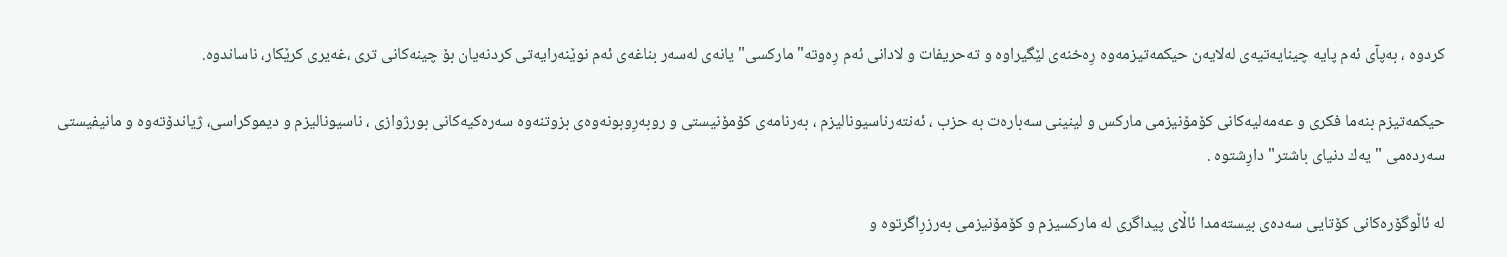كردوه‌ ، به‌پآى ئه‌م پایه‌ چینایه‌تیه‌ى له‌لایه‌ن حیكمه‌تیزمه‌وه‌ رِه‌خنه‌ى لێگیراوه‌ و ته‌حریفات و لادانى ئه‌م رِه‌وته‌"ماركسی"یانه‌ى له‌سه‌ر بناغه‌ى ئه‌م نوێنه‌رایه‌تى كردنه‌یان بۆ چینه‌كانى ترى ،غه‌یرى كرێكار، ناساندوه‌.

حیكمه‌تیزم بنه‌ما فكرى و عه‌مه‌لیه‌كانى كۆمۆنیزمى ماركس و لینینى سه‌باره‌ت به‌ حزب ، ئه‌نته‌رناسیونالیزم ، به‌رنامه‌ى كۆمۆنیستى و روبه‌رِوبونه‌وه‌ى بزوتنه‌وه‌ سه‌ره‌كیه‌كانى بورژوازى ، ناسیونالیزم و دیموكراسى، ژیاندۆته‌وه‌ و مانیفیستى سه‌رده‌مى "یه‌ك دنیاى باشتر" دارِشتوه‌ .

له‌ ئاڵوگۆره‌كانى كۆتایى سه‌ده‌ى بیسته‌مدا ئاڵاى پیداگرى له‌ ماركسیزم و كۆمۆنیزمى به‌رزرِاگرتوه‌ و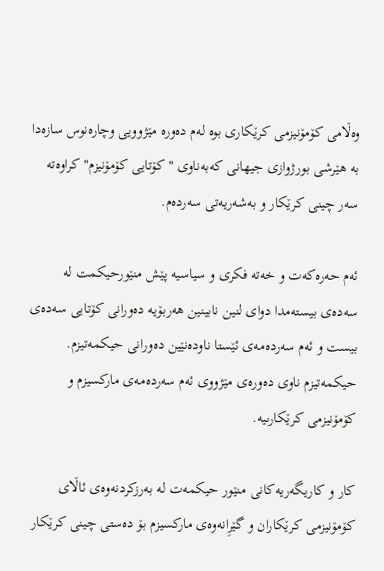وه‌ڵامى كۆمۆنیزمى كرێكارى بوه‌ له‌م ده‌وره‌ مێژوویى وچاره‌نوس سازه‌دا به‌ هێرشى بورژوازى جیهانى كه‌به‌ناوى " كۆتایى كۆمۆنیزم" كراوه‌ته‌ سه‌ر چینى كرێكار و به‌شه‌ریه‌تى سه‌رده‌م.

ئه‌م حه‌ره‌كه‌ت و خه‌ته‌ فكرى و سیاسیه‌ پێش منێورحیكمت له‌ سه‌ده‌ى بیسته‌مدا دواى لنین نابینین هه‌ربۆیه‌ ده‌ورانى كۆتایى سه‌ده‌ى بیست و ئه‌م سه‌رده‌مه‌ى ئێستا ناوده‌نێین ده‌ورانى حیكمه‌تیزم. حیكمه‌تیزم ناوى ده‌وره‌ى مێژووى ئه‌م سه‌رده‌مه‌ى ماركسیزم و كۆمۆنیزمى كرێكارىیه‌.

كار و كاریگه‌ریه‌كانى منێور حیكمه‌ت له‌ به‌رزكردنه‌وه‌ى ئاڵاى كۆمۆنیزمى كرێكاران و گێرِانه‌وه‌ى ماركسیزم بۆ ده‌ستى چینى كرێكار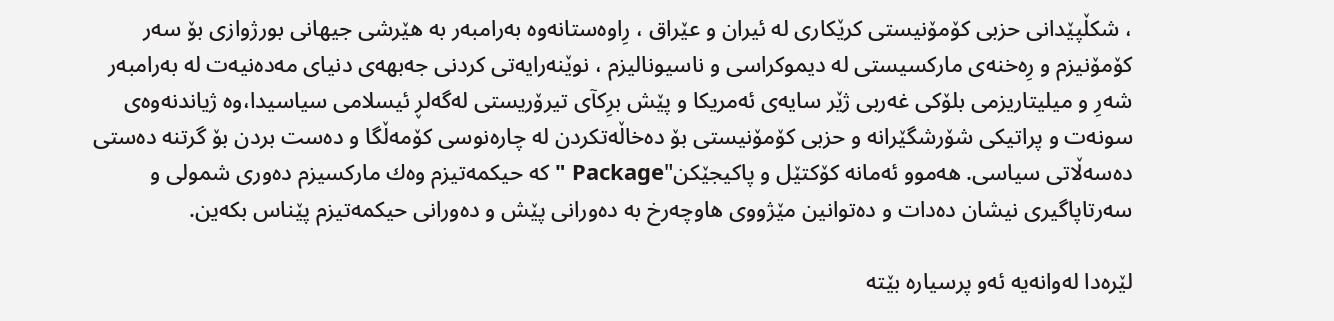، شكڵپێدانى حزبى كۆمۆنیستى كرێكارى له‌ ئیران و عێراق ، رِاوه‌ستانه‌وه‌ به‌رامبه‌ر به‌ هێرشى جیهانى بورژوازى بۆ سه‌ر كۆمۆنیزم و رِه‌خنه‌ى ماركسیستى له‌ دیموكراسى و ناسیونالیزم ، نوێنه‌رایه‌تى كردنى جه‌بهه‌ى دنیاى مه‌ده‌نیه‌ت له‌ به‌رامبه‌ر شه‌رِ و میلیتاریزمى بلۆكى غه‌ربى ژێر سایه‌ى ئه‌مریكا و پێش برِكآى تیرۆریستى له‌گه‌لڕ ئیسلامى سیاسیدا،وه‌ ژیاندنه‌وه‌ى سونه‌ت و پراتیكى شۆرشگێرانه‌ و حزبى كۆمۆنیستى بۆ ده‌خاڵه‌تكردن له‌ چاره‌نوسى كۆمه‌ڵگا و ده‌ست بردن بۆ گرتنه‌ ده‌ستى ده‌سه‌ڵاتى سیاسى. هه‌موو ئه‌مانه‌ كۆكتێل و پاكیجێكن"Package " كه‌ حیكمه‌تیزم وه‌ك ماركسیزم ده‌ورى شمولى و سه‌رتاپاگیرى نیشان ده‌دات و ده‌توانین مێژووى هاوچه‌رخ به‌ ده‌ورانى پێش و ده‌ورانى حیكمه‌تیزم پێناس بكه‌ین.

لێره‌دا له‌وانه‌یه‌ ئه‌و پرسیاره‌ بێته‌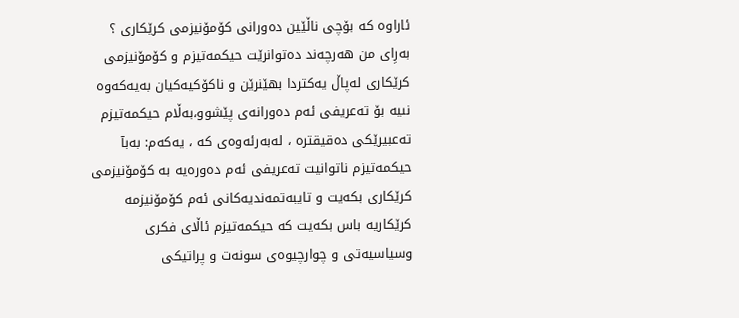ئاراوه‌ كه‌ بۆچى ناڵێین ده‌ورانى كۆمۆنیزمى كرێكارى ؟ به‌رِاى من هه‌رچه‌ند ده‌توانرێت حیكمه‌تیزم و كۆمۆنیزمى كرێكارى له‌پاڵ یه‌كتردا بهێنرێن و ناكۆكیه‌كیان به‌یه‌كه‌وه‌ نىیه‌ بۆ ته‌عریفى ئه‌م ده‌ورانه‌ى پێشوو،به‌ڵام حیكمه‌تیزم ته‌عبیرێكى ده‌قیقتره‌ ، له‌به‌رئه‌وه‌ى كه‌ ، یه‌كه‌م: به‌بآ حیكمه‌تیزم ناتوانیت ته‌عریفى ئه‌م ده‌وره‌یه‌ به‌ كۆمۆنیزمى كرێكارى بكه‌یت و تایبه‌تمه‌ندیه‌كانى ئه‌م كۆمۆنیزمه‌ كرێكاریه‌ باس بكه‌یت كه‌ حیكمه‌تیزم ئاڵاى فكرى وسیاسیه‌تى و چوارچیوه‌ى سونه‌ت و پراتیكى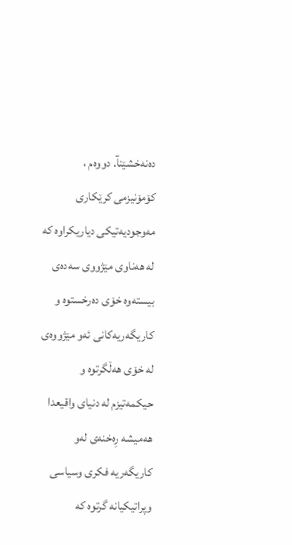ده‌نه‌خشێنآ. دووه‌م ، كۆمۆنیزمى كرێكارى مه‌وجودیه‌تیكى دیاریكراوه‌ كه‌ له‌ هه‌ناوى مێژووى سه‌ده‌ى بیسته‌وه‌ خۆى ده‌رخستوه‌ و كاریگه‌ریه‌كانى ئه‌و مێژووه‌ى له‌ خۆى هه‌ڵگرتوه‌ و حیكمه‌تیزم له‌ دنیاى واقیعدا هه‌میشه‌ رِه‌خنه‌ى له‌و كاریگه‌ریه‌ فكرى وسیاسى وپراتیكیانه‌ گرتوه‌ كه‌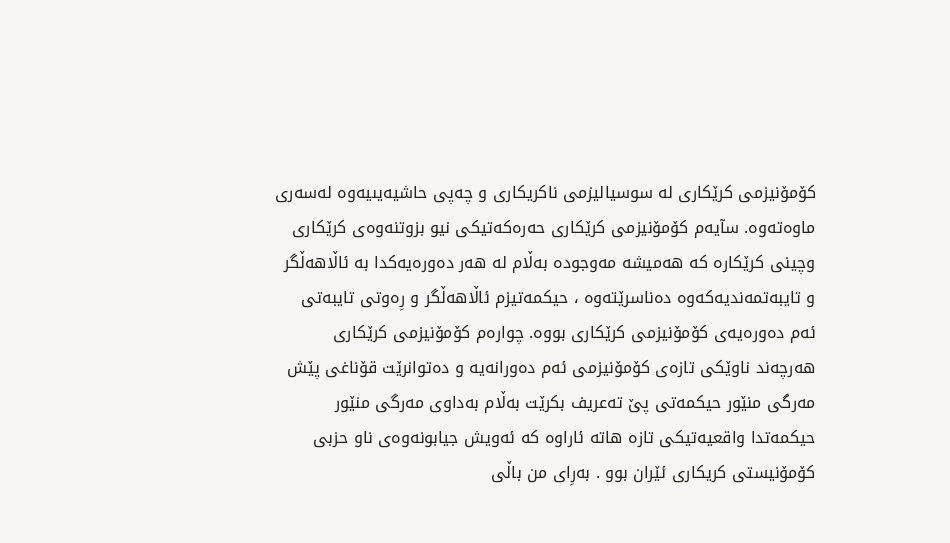كۆمۆنیزمى كرێكارى له‌ سوسیالیزمى ناكریكارى و چه‌پى حاشیه‌یىیه‌وه‌ له‌سه‌رى ماوه‌ته‌وه‌. سآیه‌م كۆمۆنیزمى كرێكارى حه‌ره‌كه‌تیكى نیو بزوتنه‌وه‌ى كرێكارى وچینى كرێكاره‌ كه‌ هه‌میشه‌ مه‌وجوده‌ به‌ڵام له‌ هه‌ر ده‌وره‌یه‌كدا به‌ ئاڵاهه‌ڵگر و تایبه‌تمه‌ندیه‌كه‌وه‌ ده‌ناسرێته‌وه‌ ، حیكمه‌تیزم ئاڵاهه‌ڵگر و رِه‌وتى تایبه‌تى ئه‌م ده‌وره‌یه‌ى كۆمۆنیزمى كرێكارى بووه‌. چواره‌م كۆمۆنیزمى كرێكارى هه‌رچه‌ند ناوێكى تازه‌ى كۆمۆنیزمى ئه‌م ده‌ورانه‌یه‌ و ده‌توانرێت قۆناغى پێش مه‌رگى منێور حیكمه‌تى پێ ته‌عریف بكرێت به‌ڵام به‌داوى مه‌رگى منێور حیكمه‌تدا واقعیه‌تیكى تازه‌ هاته‌ ئاراوه‌ كه‌ ئه‌ویش جیابونه‌وه‌ى ناو حزبى كۆمۆنیستى كریكارى ئێران بوو . به‌رِاى من باڵى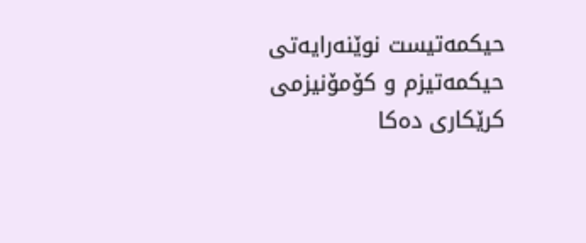حیكمه‌تیست نوێنه‌رایه‌تى حیكمه‌تیزم و كۆمۆنیزمى كرێكارى ده‌كا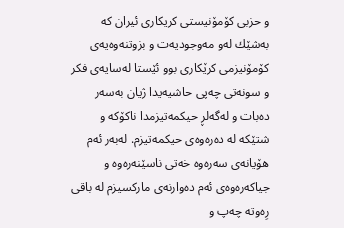و حزبى كۆمۆنیستى كریكارى ئیران كه‌ به‌شێك له‌و مه‌وجودیه‌ت و بزوتنه‌وه‌یه‌ى كۆمۆنیزمى كرێكارى بوو ئێستا له‌سایه‌ى فكر و سونه‌تى چه‌پى حاشیه‌یدا ژیان به‌سه‌ر ده‌بات و له‌گه‌لڕ حیكمه‌تیزمدا ناكۆكه‌ و شتێكه‌ له‌ ده‌ره‌وه‌ى حیكمه‌تیزم. له‌به‌ر ئه‌م هۆیانه‌ى سه‌ره‌وه‌ خه‌تى ناسێنه‌ره‌وه‌ و جیاكه‌ره‌وه‌ى ئه‌م ده‌وارنه‌ى ماركسیزم له‌ باقى رِه‌وته‌ چه‌پ و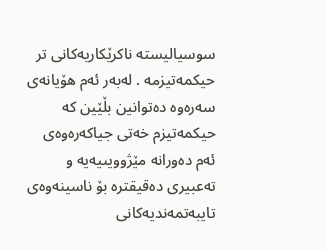سوسیالیسته‌ ناكرێكاریه‌كانى تر حیكمه‌تیزمه‌ . له‌به‌ر ئه‌م هۆیانه‌ى سه‌ره‌وه‌ ده‌توانین بڵێین كه‌ حیكمه‌تیزم خه‌تى جیاكه‌ره‌وه‌ى ئه‌م ده‌ورانه‌ مێژوویىیه‌یه‌ و ته‌عبیرى ده‌قیقتره‌ بۆ ناسینه‌وه‌ى تایبه‌تمه‌ندیه‌كانى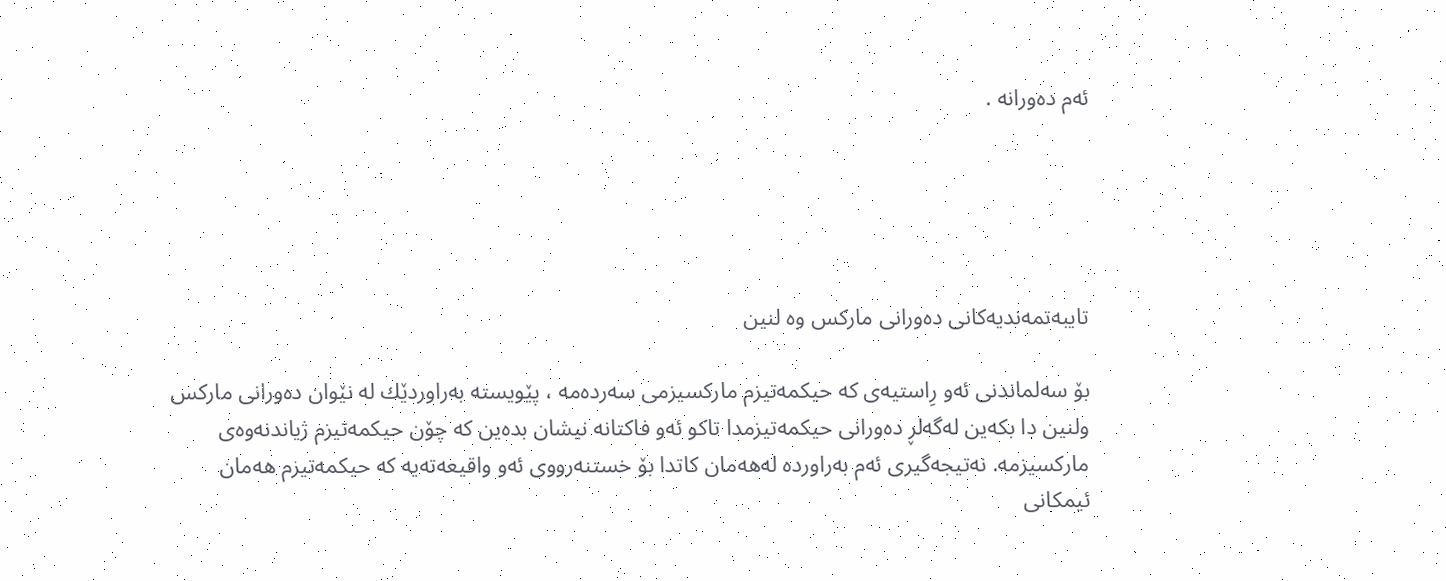ئه‌م ده‌ورانه‌ .





تایبه‌تمه‌ندیه‌كانى ده‌ورانى ماركس وه‌ لنین

بۆ سه‌لماندنى ئه‌و رِاستیه‌ى كه‌ حیكمه‌تیزم ماركسیزمى سه‌رده‌مه‌ ، پێویسته‌ به‌راوردێك له‌ نێوان ده‌ورانى ماركس ولنین دا بكه‌ین له‌گه‌لڕ ده‌ورانى حیكمه‌تیزمدا تاكو ئه‌و فاكتانه‌ نیشان بده‌ین كه‌ چۆن حیكمه‌تیزم ژیاندنه‌وه‌ى ماركسیزمه‌. نه‌تیجه‌گیرى ئه‌م به‌راورده‌ له‌هه‌مان كاتدا بۆ خستنه‌رووى ئه‌و واقیعه‌ته‌یه‌ كه‌ حیكمه‌تیزم هه‌مان ئیمكانى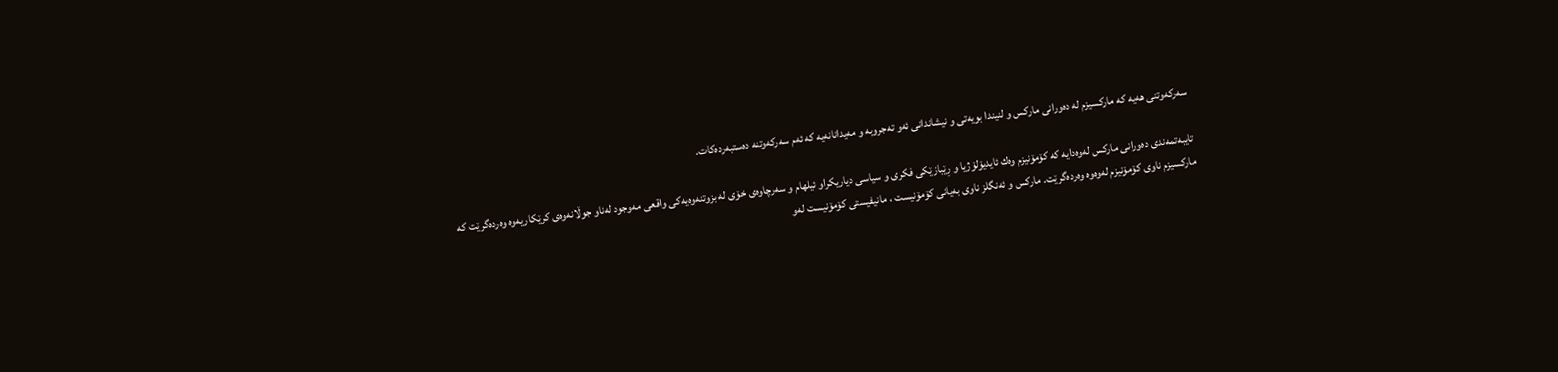سه‌ركه‌وتنى هه‌یه‌ كه‌ ماركسیزم له‌ ده‌ورانى ماركس و لنیندا بویه‌تى و نیشاندانى ئه‌و ته‌جروبه‌ و مه‌یدانانه‌یه‌ كه‌ ئه‌م سه‌ركه‌وتنه‌ ده‌ستبه‌رده‌كات.

تایبه‌تمه‌ندى ده‌ورانى ماركس له‌وه‌دایه‌ كه‌ كۆمۆنیزم وه‌ك ئایدیۆلۆژیا و رِێبازێكى فكرى و سیاسى دیاریكراو ئیلهام و سه‌رچاوه‌ى خۆى له‌ بزوتنه‌وه‌یه‌كى واقعى مه‌وجود له‌ناو جوڵانه‌وه‌ى كرێكاریه‌وه‌ وه‌رده‌گرێت كه‌ ماركسیزم ناوى كۆمۆنیزم له‌وه‌وه‌ وه‌رده‌گرێت. ماركس و ئه‌نگلز ناوى به‌یانی كۆمۆنیست ، مانیفیستى كۆمۆنیست له‌و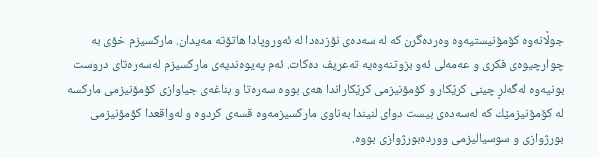جوڵانه‌وه‌ كۆمۆنیستیه‌وه‌ وه‌رده‌گرن كه‌ له‌ سه‌ده‌ى نۆزده‌دا له‌ ئه‌وروپادا هاتۆته‌ مه‌یدان. ماركسیزم خۆى به‌ چوارچیوه‌ى فكرى و عه‌مه‌لى ئه‌و بزوتنه‌وه‌یه‌ ته‌عریف ده‌كات. ئه‌م په‌یوه‌ندیه‌ى ماركسیزم له‌سه‌ره‌تاى دروست بونیه‌وه‌ له‌گه‌لڕ چینى كرێكار و كۆمۆنیزمى كرێكاراندا هه‌ى بووه‌ سه‌ره‌تا و بناغه‌ى جیاوازى كۆمۆنیزمى ماركسه‌ له‌ كۆمۆنیزمێك كه‌ له‌سه‌ده‌ى بیست دواى لنیندا به‌ناوى ماركسیزمه‌وه‌ قسه‌ى كردوه‌ و له‌واقعدا كۆمۆنیزمى بورژوازى و سوسیالیزمى وورده‌بورژوازى بووه‌.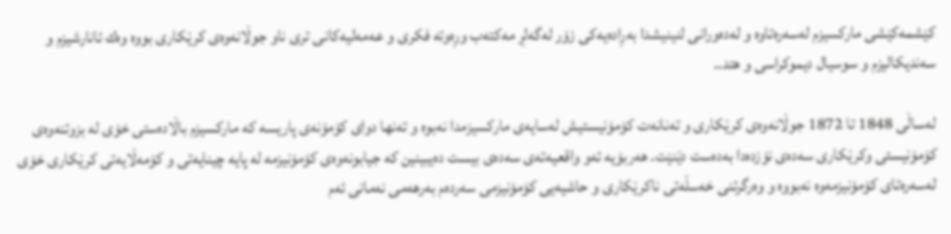كێشمه‌كێشى ماركسیزم له‌سه‌ره‌تاوه‌ و له‌ده‌ورانى لنینیشدا به‌رِاده‌یه‌كى زۆر له‌گه‌لڕ مه‌كته‌ب ورِه‌وته‌ فكرى و عه‌مه‌لیه‌كانى ترى ناو جوڵانه‌وه‌ى كرێكارى بووه‌ وه‌ك ئانارشیزم و سه‌ندیكالیزم و سوسیال دیموكراسى و هتد..

له‌ساڵى 1848 تا 1872 جوڵانه‌وه‌ى كرێكارى و ته‌نانه‌ت كۆمۆنیستیش له‌سایه‌ى ماركسیزمدا نه‌بوه‌ و ته‌نها دواى كۆمۆنه‌ى پاریسه‌ كه‌ ماركسیزم باڵاده‌ستى خۆى له‌ بزوتنه‌وه‌ى كۆمۆنیستى وكرێكاری سه‌ده‌ى نۆزده‌دا به‌ده‌ست دێنێت. هه‌ربۆیه‌ ئه‌و واقعیه‌ته‌ى سه‌ده‌ى بیست ده‌یبینین كه‌ جیابونه‌وه‌ى كۆمۆنیزمه‌ له‌ پایه‌ چینایه‌تى و كۆمه‌ڵایه‌تى كرێكارى خۆى له‌سه‌ره‌تاى كۆمۆنیزمه‌وه‌ نه‌بووه‌ و وه‌رگرتنى خه‌سڵه‌تى ناكرێكارى و حاشیه‌یى كۆمۆنیزمى سه‌رده‌م به‌رهه‌مى نه‌مانى ئه‌م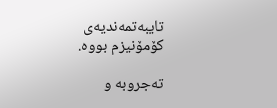تایبه‌تمه‌ندیه‌ى كۆمۆنیزم بووه‌.

ته‌جروبه‌ و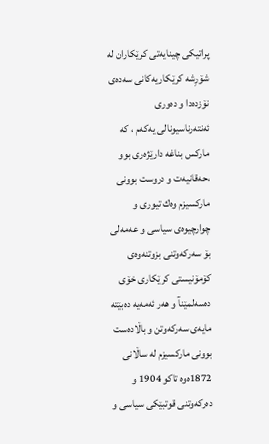پراتیكى چینایه‌تى كرێكاران له‌ شۆرِشه‌ كرێكاریه‌كانى سه‌ده‌ى نۆزده‌دا و ده‌ورى ئه‌نته‌رناسیونالى یه‌كه‌م ، كه‌ ماركس بناغه‌ دارێژه‌رى بوو ،حه‌قانیه‌ت و دروست بوونى ماركسیزم وه‌ك تیورى و چوارچیوه‌ى سیاسی و عه‌مه‌لى بۆ سه‌ركه‌وتنى بزوتنه‌وه‌ى كۆمۆنیستى كرێكارى خۆى ده‌سه‌لمێنآ و هه‌ر ئه‌مه‌یه‌ ده‌بێته‌ مایه‌ى سه‌ركه‌وتن و باڵاده‌ست بوونى ماركسیزم له‌ ساڵانى 1872ه‌وه‌ تاكو 1904 و ده‌ركه‌وتنى قوتبێكى سیاسى و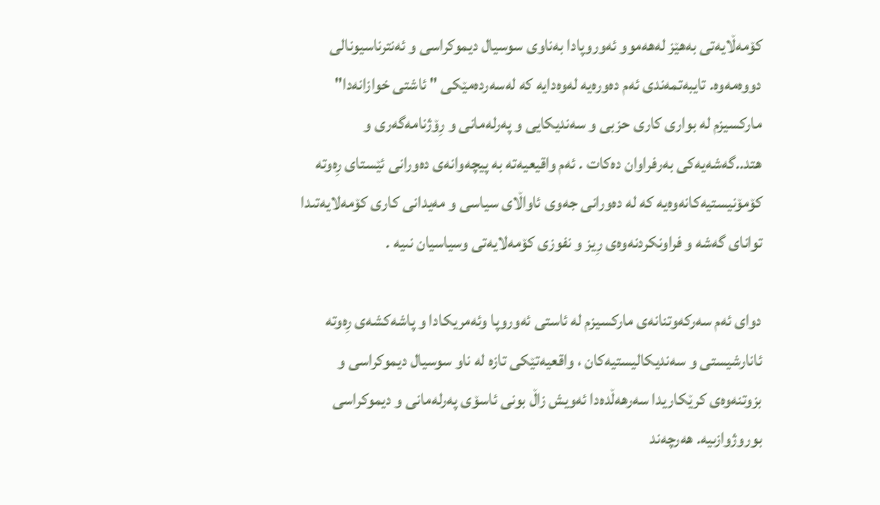كۆمه‌ڵایه‌تى به‌هێز له‌هه‌موو ئه‌وروپادا به‌ناوى سوسیال دیموكراسى و ئه‌نترناسیونالى دووه‌مه‌وه‌. تایبه‌تمه‌ندى ئه‌م ده‌وره‌یه‌ له‌وه‌دایه‌ كه‌ له‌سه‌رده‌مێكى " ئاشتى خوازانه‌دا" ماركسیزم له‌ بوارى كارى حزبى و سه‌ندیكایى و په‌رله‌مانى و رِۆژنامه‌گه‌رى و هتد..گه‌شه‌یه‌كى به‌رفراوان ده‌كات . ئه‌م واقیعیه‌ته‌ به‌ پیچه‌وانه‌ى ده‌ورانى ئێستاى رِه‌وته‌ كۆمۆنیستیه‌كانه‌وه‌یه‌ كه‌ له‌ ده‌ورانى جه‌وى ئاواڵاى سیاسى و مه‌یدانى كارى كۆمه‌لایه‌تىدا تواناى گه‌شه‌ و فراونكردنه‌وه‌ى رِیز و نفوزى كۆمه‌لایه‌تى وسیاسیان نىیه‌ .

دواى ئه‌م سه‌ركه‌وتنانه‌ى ماركسیزم له‌ ئاستى ئه‌وروپا وئه‌مریكادا و پاشه‌كشه‌ى رِه‌وته‌ ئانارشیستى و سه‌ندیكالیستیه‌كان ، واقعیه‌تێكى تازه‌ له‌ ناو سوسیال دیموكراسی و بزوتنه‌وه‌ى كرێكاریدا سه‌رهه‌ڵده‌دا ئه‌ویش زاڵ بونى ئاسۆى په‌رله‌مانى و دیموكراسى بوروژوازىیه‌. هه‌رچه‌ند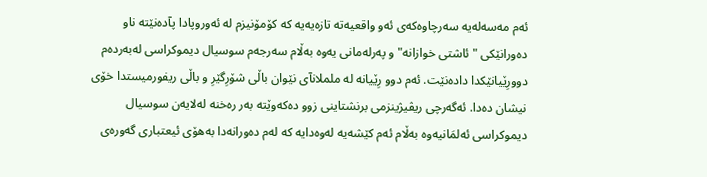ئه‌م مه‌سه‌له‌یه‌ سه‌رچاوه‌كه‌ى ئه‌و واقعیه‌ته‌ تازه‌یه‌یه‌ كه‌ كۆمۆنیزم له‌ ئه‌وروپادا پآده‌نێته‌ ناو ده‌ورانێكى " ئاشتى خوازانه‌" و په‌رله‌مانى یه‌وه‌ به‌ڵام سه‌رجه‌م سوسیال دیموكراسى له‌به‌رده‌م دوورِێیانێكدا داده‌نێت. ئه‌م دوو رِێیانه‌ له‌ ململانآى نێوان باڵى شۆرِگێرِ و باڵى ریفورمیستدا خۆى نیشان ده‌دا. ئه‌گه‌رچى ریڤیژینزمى برنشتاینى زوو ده‌كه‌وێته‌ به‌ر ره‌خنه‌ له‌لایه‌ن سوسیال دیموكراسى ئه‌لمَانیه‌وه‌ به‌ڵام ئه‌م كێشه‌یه‌ له‌وه‌دایه‌ كه‌ له‌م ده‌ورانه‌دا به‌هۆى ئیعتبارى گه‌وره‌ى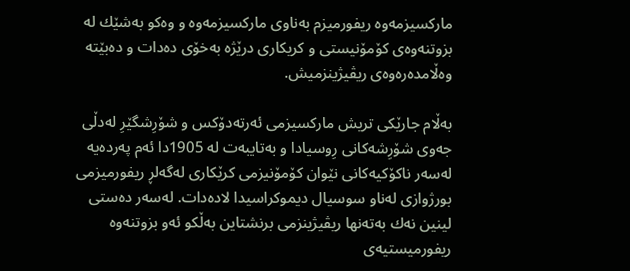ماركسیزمه‌وه‌ ریفورمیزم به‌ناوى ماركسیزمه‌وه‌ و وه‌كو به‌شێك له‌ بزوتنه‌وه‌ى كۆمۆنیستى و كریكارى درێژه‌ به‌خۆى ده‌دات و ده‌بێته‌ وه‌ڵامده‌ره‌وه‌ى ریڤیژینزمیش.

به‌ڵام جارێكى تریش ماركسیزمى ئه‌رته‌دۆكس و شۆرِشگێرِ له‌دڵى جه‌وى شۆرِشه‌كانى رِوسیادا و به‌تایبه‌ت له‌ 1905دا ئه‌م په‌رده‌یه‌ له‌سه‌ر ناكۆكیه‌كانى نێوان كۆمۆنیزمى كرێكارى له‌گه‌لڕ ریفورمیزمى بورژوازى له‌ناو سوسیال دیموكراسیدا لاده‌دات. له‌سه‌ر ده‌ستى لینین نه‌ك به‌ته‌نها ریڤیژینزمى برنشتاین به‌ڵكو ئه‌و بزوتنه‌وه‌ ریفورمیستیه‌ى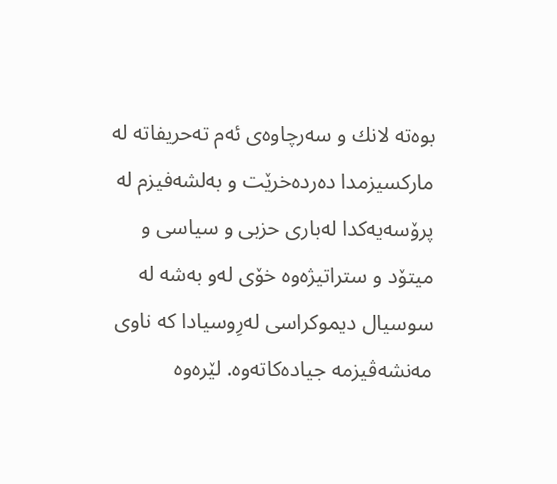بوه‌ته‌ لانك و سه‌رچاوه‌ى ئه‌م ته‌حریفاته‌ له‌ ماركسیزمدا ده‌رده‌خرێت و به‌لشه‌فیزم له‌ پرۆسه‌یه‌كدا له‌بارى حزبى و سیاسی و میتۆد و ستراتیژه‌وه‌ خۆى له‌و به‌شه‌ له‌ سوسیال دیموكراسى له‌رِوسیادا كه‌ ناوى مه‌نشه‌ڤیزمه‌ جیاده‌كاته‌وه‌. لێره‌وه‌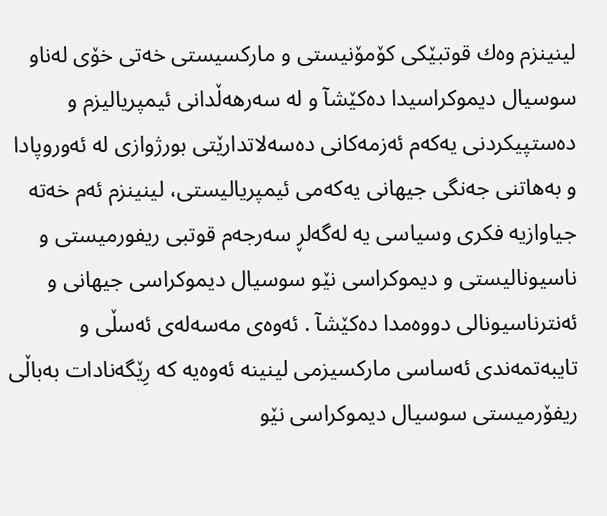لینینزم وه‌ك قوتبێكى كۆمۆنیستى و ماركسیستى خه‌تى خۆى له‌ناو سوسیال دیموكراسیدا ده‌كێشآ و له‌ سه‌رهه‌ڵدانى ئیمپریالیزم و ده‌ستپیكردنى یه‌كه‌م ئه‌زمه‌كانى ده‌سه‌لاتدارێتى بورژوازى له‌ ئه‌وروپادا و به‌هاتنى جه‌نگى جیهانى یه‌كه‌مى ئیمپریالیستى، لینینزم ئه‌م خه‌ته‌ جیاوازیه‌ فكرى وسیاسی یه‌ له‌گه‌لڕ سه‌رجه‌م قوتبى ریفورمیستى و ناسیونالیستى و دیموكراسى نێو سوسیال دیموكراسى جیهانی و ئه‌نترناسیونالى دووه‌مدا ده‌كێشآ . ئه‌وه‌ى مه‌سه‌له‌ى ئه‌سڵى و تایبه‌تمه‌ندى ئه‌ساسى ماركسیزمى لینینه‌ ئه‌وه‌یه‌ كه‌ رِێگه‌نادات به‌باڵى ریفۆرمیستى سوسیال دیموكراسى نێو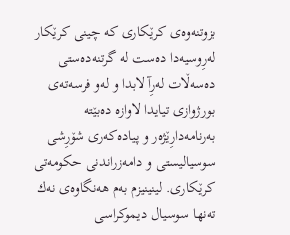بزوتنه‌وه‌ى كرێكارى كه‌ چینى كرێكار له‌رِوسیه‌دا ده‌ست له‌ گرتنه‌ده‌ستى ده‌سه‌ڵات له‌رِآ لابدا و له‌و فرسه‌ته‌ى بورژوازى تیایدا لاوازه‌ ده‌بێته‌ به‌رنامه‌دارِێژه‌ر و پیاده‌كه‌رى شۆرِشى سوسیالیستى و دامه‌زراندنى حكومه‌تى كرێكارى. لینینیزم به‌م هه‌نگاوه‌ى نه‌ك ته‌نها سوسیال دیموكراسى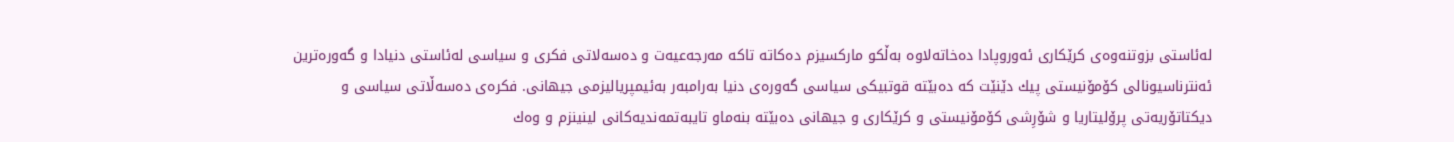له‌ئاستى بزوتنه‌وه‌ى كرێكارى ئه‌وروپادا ده‌خاته‌لاوه‌ به‌ڵكو ماركسیزم ده‌كاته‌ تاكه‌ مه‌رجه‌عیه‌ت و ده‌سه‌لاتى فكرى و سیاسى له‌ئاستى دنیادا و گه‌وره‌ترین ئه‌نترناسیونالى كۆمۆنیستى پیك دێنێت كه‌ ده‌بێته‌ قوتبیكى سیاسى گه‌وره‌ى دنیا به‌رامبه‌ر به‌ئیمپریالیزمى جیهانى. فكره‌ى ده‌سه‌ڵاتى سیاسى و دیكتاتۆریه‌تى پرۆلیتاریا و شۆرِشى كۆمۆنیستى و كرێكارى و جیهانى ده‌بێته‌ بنه‌ماو تایبه‌تمه‌ندیه‌كانى لینینزم و وه‌ك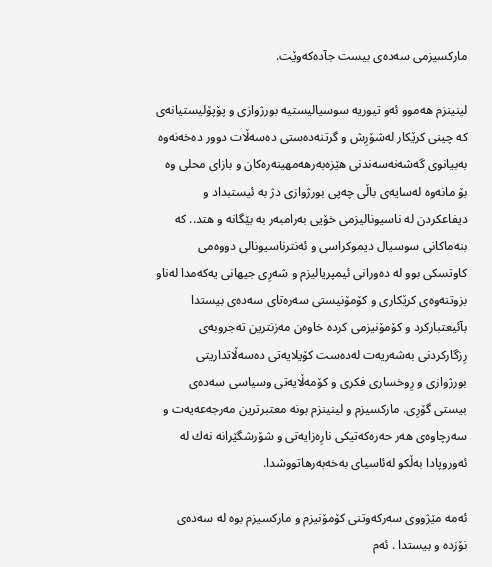ماركسیزمى سه‌ده‌ى بیست جآده‌كه‌وێت.

لینینزم هه‌موو ئه‌و تیوریه‌ سوسیالیستیه‌ بورژوازى و پۆپۆلیستیانه‌ى كه‌ چینى كرێكار له‌شۆرِش و گرتنه‌ده‌ستى ده‌سه‌ڵات دوور ده‌خه‌نه‌وه‌ به‌بیانوى گه‌شه‌نه‌سه‌ندنى هێزه‌به‌رهه‌مهینه‌ره‌كان و بازاى محلى وه‌ بۆ مانه‌وه‌ له‌سایه‌ى باڵى چه‌پى بورژوازی دژ به‌ ئیستبداد و دیفاعكردن له‌ ناسیونالیزمى خۆیی به‌رامبه‌ر به‌ بێگانه‌ و هتد.. كه‌ بنه‌ماكانى سوسیال دیموكراسى و ئه‌نترناسیونالى دووه‌مى كاوتسكى بوو له‌ ده‌ورانى ئیمپریالیزم و شه‌رِى جیهانى یه‌كه‌مدا له‌ناو بزوتنه‌وه‌ى كرێكارى و كۆمۆنیستى سه‌ره‌تاى سه‌ده‌ى بیستدا بآئیعتباركرد و كۆمۆنیزمى كرده‌ خاوه‌ن مه‌زنترین ته‌جروبه‌ى رِزگاركردنى به‌شه‌ریه‌ت له‌ده‌ست كۆیلایه‌تى ده‌سه‌ڵاتداریتى بورژوازى و رِوخسارى فكرى و كۆمه‌ڵایه‌تى وسیاسى سه‌ده‌ى بیستى گۆرِى. ماركسیزم و لینینزم بونه‌ معتبرترین مه‌رجه‌عه‌یه‌ت و سه‌رچاوه‌ى هه‌ر حه‌ره‌كه‌تیكى نارِه‌زایه‌تى و شۆرشگێرانه‌ نه‌ك له‌ ئه‌وروپادا به‌ڵكو له‌ئاسیاى به‌خه‌به‌رهاتووشدا.

ئه‌مه‌ مێژووى سه‌ركه‌وتنى كۆمۆنیزم و ماركسیزم بوه‌ له‌ سه‌ده‌ى نۆزده‌ و بیستدا . ئه‌م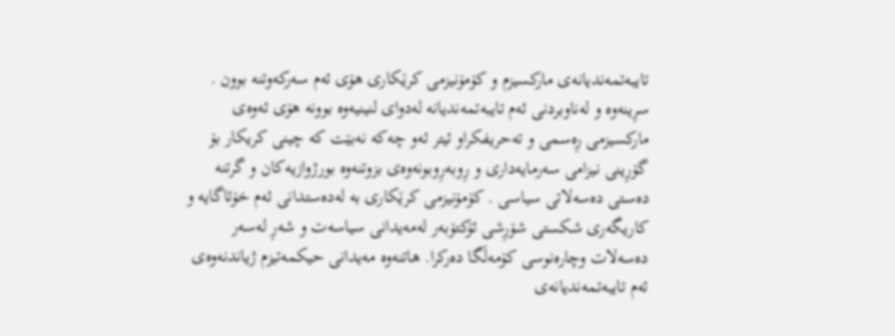تایبه‌تمه‌ندیانه‌ى ماركسیزم و كۆمۆنیزمى كرێكارى هۆى ئه‌م سه‌ركه‌وتنه‌ بوون . سرِینه‌وه‌ و له‌ناوبردنى ئه‌م تایبه‌تمه‌ندیانه‌ له‌دواى لنینیه‌وه‌ بوونه‌ هۆى ئه‌وه‌ى ماركسیزمى رِه‌سمى و ته‌حریفكراو ئیتر ئه‌و چه‌كه‌ نه‌بێت كه‌ چینى كریكار بۆ گۆرِینى نیزامى سه‌رمایه‌دارى و رِوبه‌رِوبونه‌وه‌ى بزوتنه‌وه‌ بورژوازیه‌كان و گرتنه‌ ده‌ستى ده‌سه‌لاتى سیاسى . كۆمۆنیزمى كرێكارى به‌ له‌ده‌ستدانى ئه‌م خۆئاگایه‌ و كاریگه‌رى شكستى شۆرِشى ئۆكتۆبه‌ر له‌مه‌یدانى سیاسه‌ت و شه‌رِ له‌سه‌ر ده‌سه‌لات وچاره‌نوسى كۆمه‌ڵگا ده‌ركرا. هاتنه‌وه‌ مه‌یدانى حیكمه‌تیزم ژیاندنه‌وه‌ى ئه‌م تایبه‌تمه‌ندیانه‌ى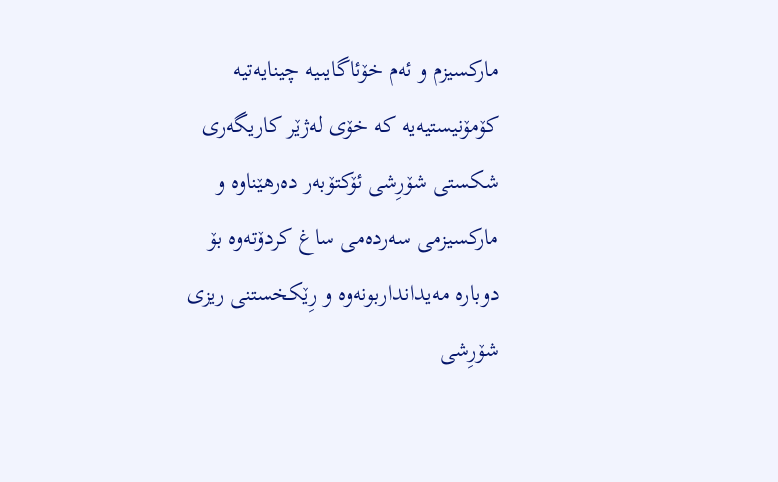ماركسیزم و ئه‌م خۆئاگایىیه‌ چینایه‌تیه‌ كۆمۆنیستیه‌یه‌ كه‌ خۆى له‌ژێر كاریگه‌رى شكستى شۆرِشى ئۆكتۆبه‌ر ده‌رهێناوه‌ و ماركسیزمى سه‌رده‌مى ساغ كردۆته‌وه‌ بۆ دوباره‌ مه‌یدانداربونه‌وه‌ و رِێكخستنى ریزى شۆرِشى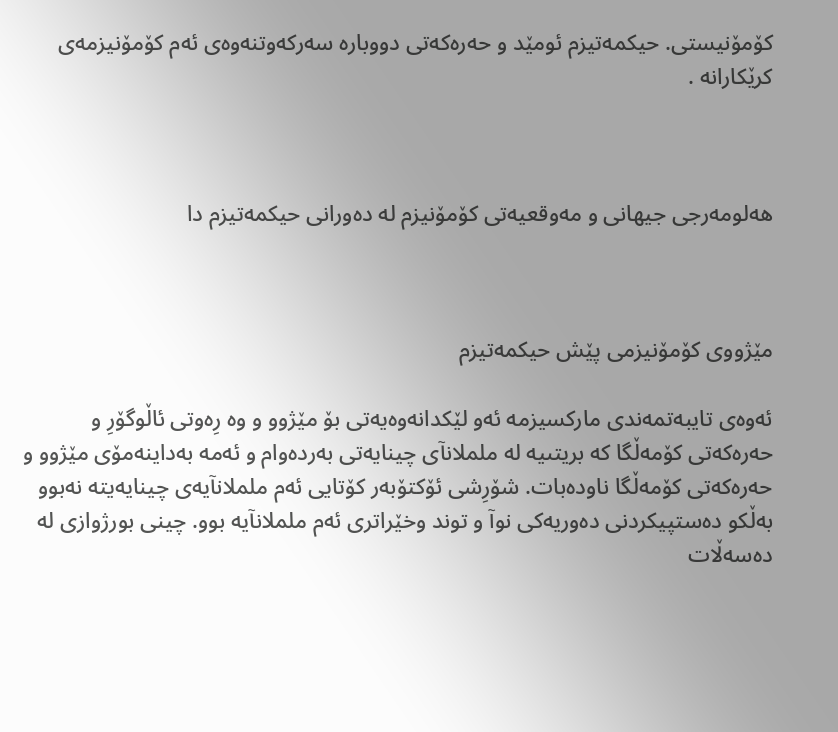كۆمۆنیستى. حیكمه‌تیزم ئومێد و حه‌ره‌كه‌تى دووباره‌ سه‌ركه‌وتنه‌وه‌ى ئه‌م كۆمۆنیزمه‌ى كرێكارانه‌ .



هه‌لومه‌رجى جیهانى و مه‌وقعیه‌تى كۆمۆنیزم له‌ ده‌ورانى حیكمه‌تیزم دا



مێژووى كۆمۆنیزمى پێش حیكمه‌تیزم

ئه‌وه‌ى تایبه‌تمه‌ندى ماركسیزمه‌ ئه‌و لێكدانه‌وه‌یه‌تى بۆ مێژوو و وه‌ رِه‌وتى ئاڵوگۆرِ و حه‌ره‌كه‌تى كۆمه‌ڵگا كه‌ بریتىیه‌ له‌ ململانآى چینایه‌تى به‌رده‌وام و ئه‌مه‌ به‌داینه‌مۆى مێژوو و حه‌ره‌كه‌تى كۆمه‌ڵگا ناوده‌بات. شۆرِشى ئۆكتۆبه‌ر كۆتایى ئه‌م ململانآیه‌ى چینایه‌یته‌ نه‌بوو به‌ڵكو ده‌ستپیكردنى ده‌وریه‌كى نوآ و توند وخێراترى ئه‌م ململانآیه‌ بوو. چینى بورژوازى له‌ ده‌سه‌ڵات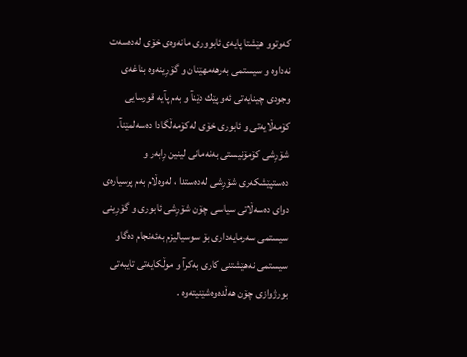كه‌وتوو هێشتا پایه‌ى ئابوورى مانه‌وه‌ى خۆى له‌ده‌سه‌ت نه‌داوه‌ و سیستمى به‌رهه‌مهێنان و گۆرِینه‌وه‌ بناغه‌ى وجودى چینایه‌تى ئه‌و پێك دێنآ و به‌م پآیه‌ قورسایى كۆمه‌ڵایه‌تى و ئابورى خۆى له‌كۆمه‌ڵگادا ده‌سه‌لمێنآ. شۆرِشى كۆمۆنیستى به‌نه‌مانى لینین رِابه‌ر و ده‌ستپێشكه‌رى شۆرِشى له‌ده‌ستدا ، له‌وه‌ڵام به‌م پرسیاره‌ى دواى ده‌سه‌ڵاتى سیاسى چۆن شۆرِشى ئابورى و گۆرِینى سیستمى سه‌رمایه‌دارى بۆ سوسیالیزم به‌ئه‌نجام ده‌گاو سیستمى نه‌هێشتنى كارى به‌كرآ و موڵكایه‌تى تایبه‌تى بورژوازى چۆن هه‌ڵده‌وه‌شێنیته‌وه‌ .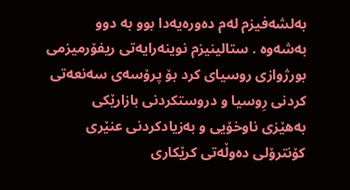به‌لشه‌فیزم له‌م ده‌وره‌یه‌دا بوو به‌ دوو به‌شه‌وه‌ . ستالینیزم نوینه‌رایه‌تى ریفۆرمیزمى بورژوازى روسیاى كرد بۆ پرۆسه‌ى سه‌نعه‌تى كردنى رِوسیا و دروستكردنى بازارێكى به‌هێزى ناوخۆیى و به‌زیادكردنى عنێرى كۆنترۆلى ده‌وڵه‌تى كرێكارى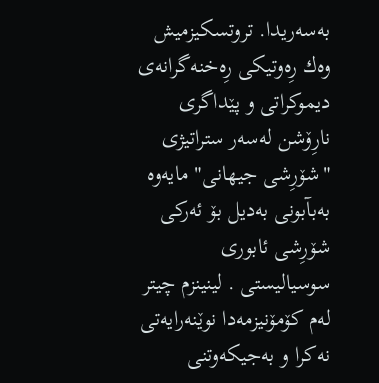به‌سه‌ریدا. تروتسكیزمیش وه‌ك رِه‌وتیكى رِه‌خنه‌گرانه‌ى دیموكراتى و پێداگرى نارِۆشن له‌سه‌ر ستراتیژى "شۆرِشى جیهانى" مایه‌وه‌ به‌بآبونى به‌دیل بۆ ئه‌ركى شۆرِشى ئابورى سوسیالیستى . لینینزم چیتر له‌م كۆمۆنیزمه‌دا نوێنه‌رایه‌تى نه‌كرا و به‌جیكه‌وتنى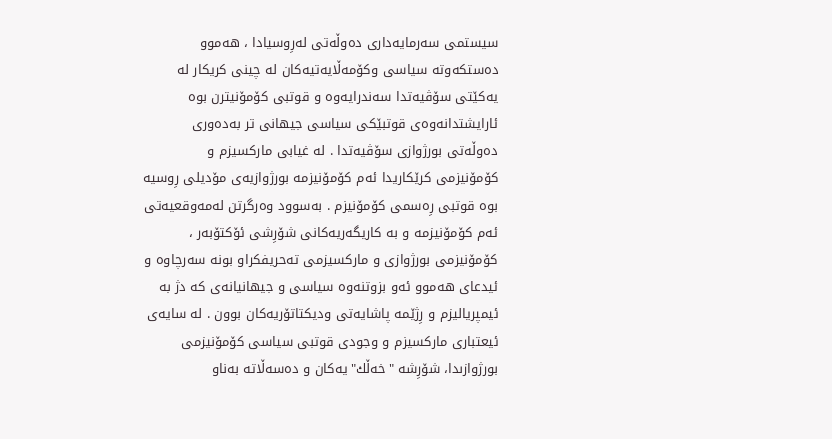سیستمى سه‌رمایه‌دارى ده‌وڵه‌تى له‌رِوسیادا ، هه‌موو ده‌ستكه‌وته‌ سیاسى وكۆمه‌ڵایه‌تیه‌كان له‌ چینى كریكار له‌ یه‌كێتى سۆڤیه‌تدا سه‌ندرایه‌وه‌ و قوتبى كۆمۆنیترن بوه‌ ئارایشتدانه‌وه‌ى قوتبێكى سیاسى جیهانى تر به‌ده‌ورى ده‌وڵه‌تى بورژوازى سۆڤیه‌تدا . له‌ غیابى ماركسیزم و كۆمۆنیزمى كرێكاریدا ئه‌م كۆمۆنیزمه‌ بورژوازیه‌ى مۆدیلى رِوسیه‌ بوه‌ قوتبى رِه‌سمى كۆمۆنیزم . به‌سوود وه‌رگرتن له‌مه‌وقعیه‌تى ئه‌م كۆمۆنیزمه‌ و به‌ كاریگه‌ریه‌كانى شۆرِشى ئۆكتۆبه‌ر ، كۆمۆنیزمى بورژوازى و ماركسیزمى ته‌حریفكراو بونه‌ سه‌رچاوه‌ و ئیدعاى هه‌موو ئه‌و بزوتنه‌وه‌ سیاسى و جیهانیانه‌ى كه‌ دژ به‌ ئیمپریالیزم و رِژێمه‌ پاشایه‌تى ودیكتاتۆریه‌كان بوون . له‌ سایه‌ى ئیعتبارى ماركسیزم و وجودى قوتبى سیاسى كۆمۆنیزمى بورژوازىدا، شۆرِشه‌ "خه‌ڵك"یه‌كان و ده‌سه‌ڵاته‌ به‌ناو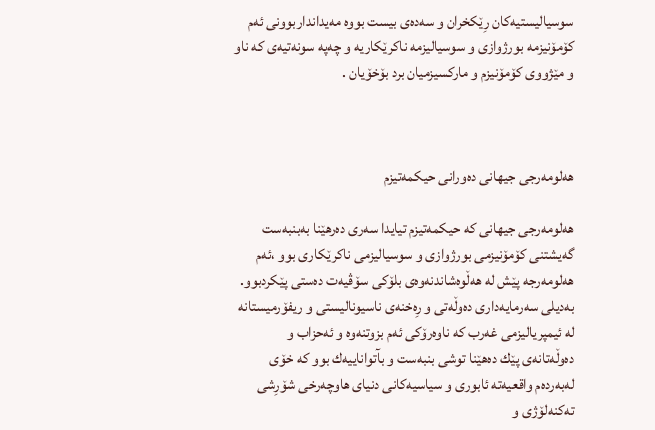سوسیالیستیه‌كان رِێكخران و سه‌ده‌ى بیست بووه‌ مه‌یدانداربوونى ئه‌م كۆمۆنیزمه‌ بورژوازى و سوسیالیزمه‌ ناكرێكاریه‌ و چه‌په‌ سونه‌تیه‌ى كه‌ ناو و مێژووى كۆمۆنیزم و ماركسیزمیان برد بۆخۆیان .



هه‌لومه‌رجى جیهانى ده‌ورانى حیكمه‌تیزم

هه‌لومه‌رجی جیهانى كه‌ حیكمه‌تیزم تیایدا سه‌رى ده‌رهێنا به‌بنبه‌ست گه‌یشتنى كۆمۆنیزمى بورژوازى و سوسیالیزمى ناكرێكارى بوو ،ئه‌م هه‌لومه‌رجه‌ پێش له‌ هه‌ڵوه‌شاندنه‌وه‌ى بلۆكى سۆڤیه‌ت ده‌ستى پێكردبوو. به‌دیلى سه‌رمایه‌دارى ده‌وڵه‌تى و رِه‌خنه‌ى ناسیونالیستى و ریفۆرمیستانه‌ له‌ ئیمپریالیزمى غه‌رب كه‌ ناوه‌رۆكى ئه‌م بزوتنه‌وه‌ و ئه‌حزاب و ده‌وڵه‌تانه‌ى پێك ده‌هێنا توشى بنبه‌ست و بآتواناییه‌ك بوو كه‌ خۆى له‌به‌رده‌م واقعیه‌ته‌ ئابورى و سیاسیه‌كانى دنیاى هاوچه‌رخى شۆرِشى ته‌كنه‌لۆژى و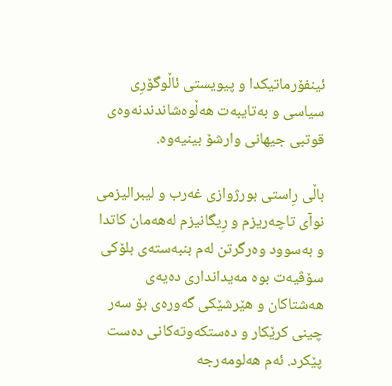ئینفۆرماتیكدا و پیویستى ئاڵوگۆرِى سیاسی و به‌تایبه‌ت هه‌ڵوه‌شاندندنه‌وه‌ى قوتبى جیهانى وارشۆ بینیه‌وه‌.

باڵى رِاستى بورژوازى غه‌رب و لیبرالیزمى نوآى تاچه‌ریزم و رِیگانیزم له‌هه‌مان كاتدا و به‌سوود وه‌رگرتن له‌م بنبه‌سته‌ى بلۆكى سۆڤیه‌ت بوه‌ مه‌یداندارى ده‌یه‌ى هه‌شتاكان و هێرشێكى گه‌وره‌ى بۆ سه‌ر چینى كرێكار و ده‌ستكه‌وته‌كانى ده‌ست پێكرد. ئه‌م هه‌لومه‌رجه‌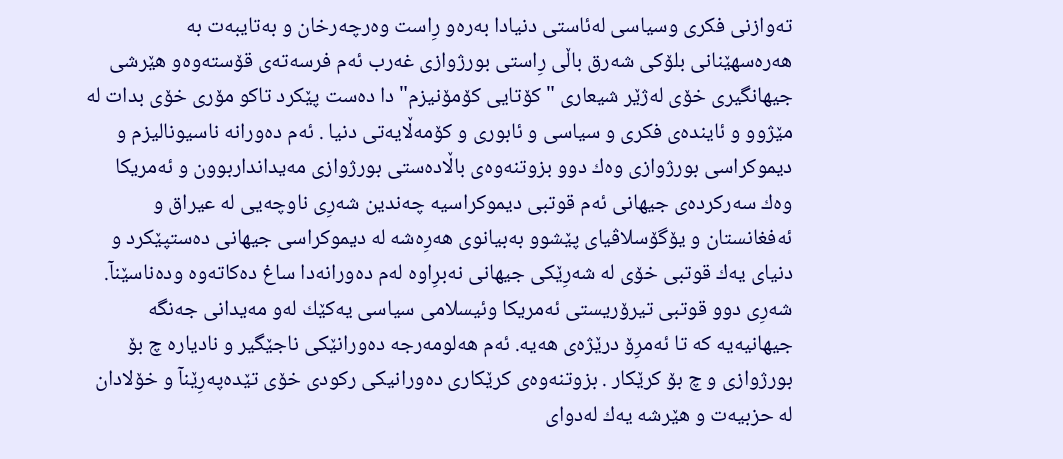ته‌وازنى فكرى وسیاسى له‌ئاستى دنیادا به‌ره‌و رِاست وه‌رچه‌رخان و به‌تایبه‌ت به‌ هه‌ره‌سهێنانى بلۆكى شه‌رق باڵى رِاستى بورژوازى غه‌رب ئه‌م فرسه‌ته‌ى قۆسته‌وه‌و هێرشى جیهانگیرى خۆى له‌ژێر شیعارى "كۆتایى كۆمۆنیزم"دا ده‌ست پێكرد تاكو مۆرى خۆى بدات له‌ مێژوو و ئاینده‌ى فكرى و سیاسى و ئابورى و كۆمه‌ڵایه‌تى دنیا . ئه‌م ده‌ورانه‌ ناسیونالیزم و دیموكراسى بورژوازى وه‌ك دوو بزوتنه‌وه‌ى باڵاده‌ستى بورژوازى مه‌یدانداربوون و ئه‌مریكا وه‌ك سه‌ركرده‌ى جیهانى ئه‌م قوتبى دیموكراسیه‌ چه‌ندین شه‌رِى ناوچه‌یى له‌ عیراق و ئه‌فغانستان و یۆگۆسلاڤیاى پێشوو به‌بیانوى هه‌رِه‌شه‌ له‌ دیموكراسى جیهانی ده‌ستپێكرد و دنیاى یه‌ك قوتبى خۆى له‌ شه‌رِێكى جیهانى نه‌برِاوه‌ له‌م ده‌ورانه‌دا ساغ ده‌كاته‌وه‌ وده‌ناسێنآ. شه‌رِى دوو قوتبى تیرۆریستى ئه‌مریكا وئیسلامى سیاسی یه‌كێك له‌و مه‌یدانى جه‌نگه‌ جیهانیه‌یه‌ كه‌ تا ئه‌مرِۆ درێژه‌ى هه‌یه‌. ئه‌م هه‌لومه‌رجه‌ ده‌ورانێكى ناجێگیر و نادیاره‌ چ بۆ بورژوازى و چ بۆ كرێكار . بزوتنه‌وه‌ى كرێكارى ده‌ورانیكى ركودى خۆى تێده‌په‌رِێنآ و خۆلادان له‌ حزبیه‌ت و هێرشه‌ یه‌ك له‌دواى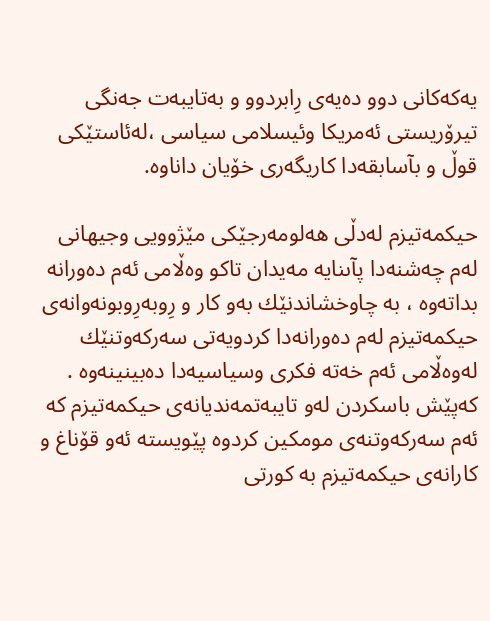یه‌كه‌كانى دوو ده‌یه‌ى رِابردوو و به‌تایبه‌ت جه‌نگى تیرۆریستى ئه‌مریكا وئیسلامى سیاسى ،له‌ئاستێكى قوڵ و بآسابقه‌دا كاریگه‌رى خۆیان داناوه‌.

حیكمه‌تیزم له‌دڵى هه‌لومه‌رجێكى مێژوویى وجیهانى له‌م چه‌شنه‌دا پآىنایه‌ مه‌یدان تاكو وه‌ڵامى ئه‌م ده‌ورانه‌ بداته‌وه‌ ، به‌ چاوخشاندنێك به‌و كار و رِوبه‌رِوبونه‌وانه‌ى حیكمه‌تیزم له‌م ده‌ورانه‌دا كردویه‌تى سه‌ركه‌وتنێك له‌وه‌ڵامى ئه‌م خه‌ته‌ فكرى وسیاسیه‌دا ده‌بینینه‌وه‌ . كه‌پێش باسكردن له‌و تایبه‌تمه‌ندیانه‌ى حیكمه‌تیزم كه‌ ئه‌م سه‌ركه‌وتنه‌ى مومكین كردوه‌ پێویسته‌ ئه‌و قۆناغ و كارانه‌ى حیكمه‌تیزم به‌ كورتى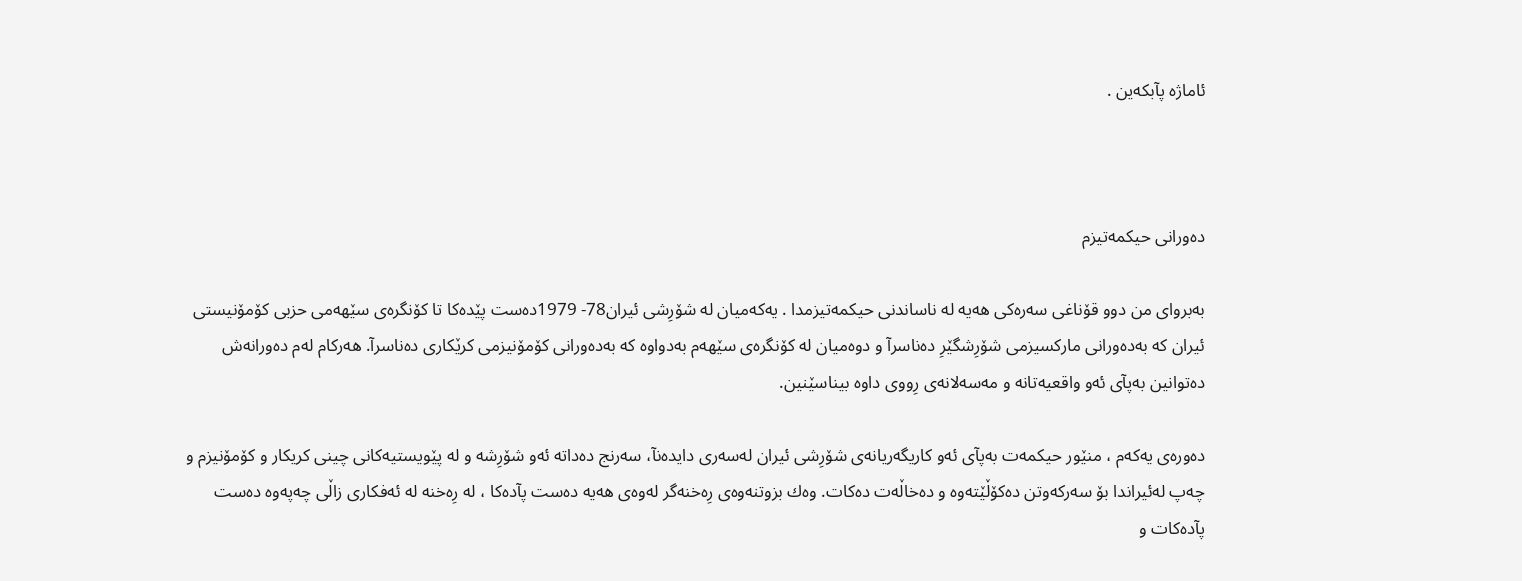ئاماژه‌ پآبكه‌ین .



ده‌ورانى حیكمه‌تیزم

به‌برواى من دوو قۆناغى سه‌ره‌كى هه‌یه‌ له‌ ناساندنى حیكمه‌تیزمدا . یه‌كه‌میان له‌ شۆرِشى ئیران78- 1979ده‌ست پێده‌كا تا كۆنگره‌ى سێهه‌مى حزبى كۆمۆنیستى ئیران كه‌ به‌ده‌ورانى ماركسیزمى شۆرِشگێرِ ده‌ناسرآ و دوه‌میان له‌ كۆنگره‌ى سێهه‌م به‌دواوه‌ كه‌ به‌ده‌ورانى كۆمۆنیزمى كرێكارى ده‌ناسرآ. هه‌ركام له‌م ده‌ورانه‌ش ده‌توانین به‌پآى ئه‌و واقعیه‌تانه‌ و مه‌سه‌لانه‌ى رِووى داوه‌ بیناسێنین.

ده‌وره‌ى یه‌كه‌م ، منێور حیكمه‌ت به‌پآى ئه‌و كاریگه‌ریانه‌ى شۆرِشى ئیران له‌سه‌رى دایده‌نآ، سه‌رنج ده‌داته‌ ئه‌و شۆرِشه‌ و له‌ پێویستیه‌كانى چینى كریكار و كۆمۆنیزم و چه‌پ له‌ئیراندا بۆ سه‌ركه‌وتن ده‌كۆڵێته‌وه‌ و ده‌خاڵه‌ت ده‌كات. وه‌ك بزوتنه‌وه‌ى رِه‌خنه‌گر له‌وه‌ى هه‌یه‌ ده‌ست پآده‌كا ، له‌ رِه‌خنه‌ له‌ ئه‌فكارى زاڵى چه‌په‌وه‌ ده‌ست پآده‌كات و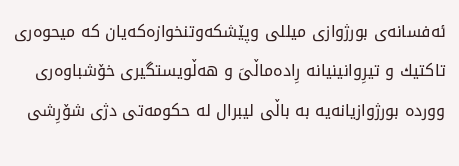ئه‌فسانه‌ى بورژوازى میللى وپێشكه‌وتنخوازه‌كه‌یان كه‌ میحوه‌رى تاكتیك و تیرِوانینیانه‌ رِاده‌ماڵىَ و هه‌ڵویستگیرى خۆشباوه‌رى وورده‌ بورژوازیانه‌یه‌ به‌ باڵى لیبرال له‌ حكومه‌تى دژى شۆرِشى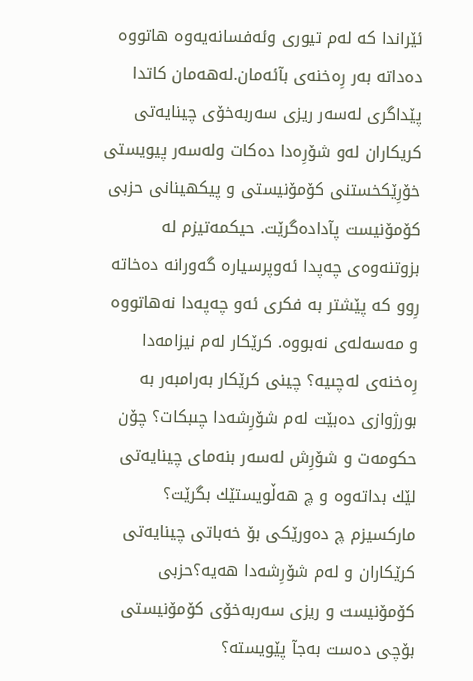ئێراندا كه‌ له‌م تیورى وئه‌فسانه‌یه‌وه‌ هاتووه‌ ده‌داته‌ به‌ر رِه‌خنه‌ى بآئه‌مان.له‌هه‌مان كاتدا پێداگرى له‌سه‌ر ریزى سه‌ربه‌خۆى چینایه‌تى كریكاران له‌و شۆرِه‌دا ده‌كات وله‌سه‌ر پیویستى خۆرِێكخستنى كۆمۆنیستى و پیكهینانى حزبى كۆمۆنیست پآداده‌گرێت. حیكمه‌تیزم له‌ بزوتنه‌وه‌ى چه‌پدا ئه‌وپرسیاره‌ گه‌ورانه‌ ده‌خاته‌ رِوو كه‌ پێشتر به‌ فكرى ئه‌و چه‌په‌دا نه‌هاتووه‌ و مه‌سه‌له‌ى نه‌بووه‌. كرێكار له‌م نیزامه‌دا رِه‌خنه‌ى له‌چىیه‌؟ چینى كرێكار به‌رامبه‌ر به‌ بورژوازى ده‌بێت له‌م شۆرِشه‌دا چىبكات؟ چۆن حكومه‌ت و شۆرِش له‌سه‌ر بنه‌ماى چینایه‌تى لێك بداته‌وه‌ و چ هه‌ڵویستێك بگرێت؟ ماركسیزم چ ده‌ورێكى بۆ خه‌باتى چینایه‌تى كرێكاران و له‌م شۆرِشه‌دا هه‌یه‌؟حزبى كۆمۆنیست و ریزى سه‌ربه‌خۆى كۆمۆنیستى بۆچى ده‌ست به‌جآ پێویسته‌؟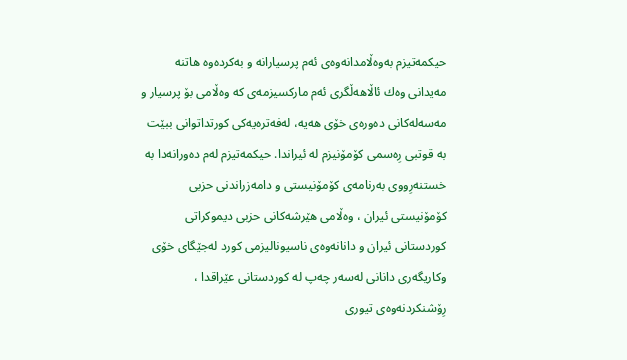حیكمه‌تیزم به‌وه‌ڵامدانه‌وه‌ى ئه‌م پرسیارانه‌ و به‌كرده‌وه‌ هاتنه‌ مه‌یدانى وه‌ك ئاڵاهه‌ڵگرى ئه‌م ماركسیزمه‌ى كه‌ وه‌ڵامى بۆ پرسیار و مه‌سه‌له‌كانى ده‌وره‌ى خۆى هه‌یه‌، له‌فه‌تره‌یه‌كى كورتداتوانى ببێت به‌ قوتبى رِه‌سمى كۆمۆنیزم له‌ ئیراندا. حیكمه‌تیزم له‌م ده‌ورانه‌دا به‌ خستنه‌رِووى به‌رنامه‌ى كۆمۆنیستى و دامه‌زراندنى حزبى كۆمۆنیستى ئیران ، وه‌ڵامى هێرشه‌كانى حزبى دیموكراتى كوردستانى ئیران و دانانه‌وه‌ى ناسیونالیزمى كورد له‌جێگاى خۆى وكاریگه‌رى دانانى له‌سه‌ر چه‌پ له‌ كوردستانى عێراقدا ، رِۆشنكردنه‌وه‌ى تیورى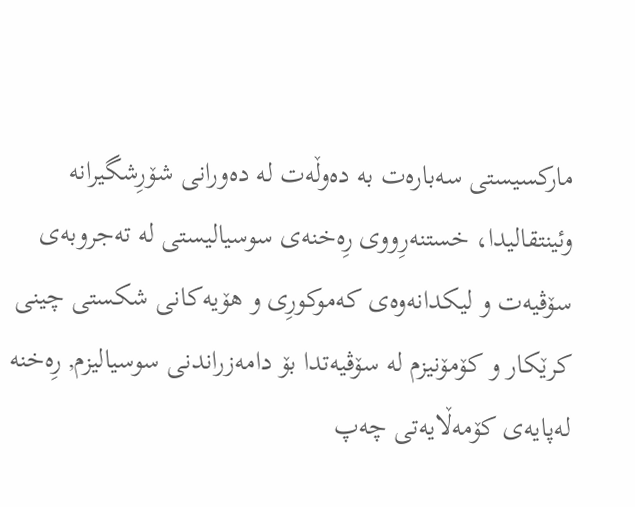ماركسیستى سه‌باره‌ت به‌ ده‌وڵه‌ت له‌ ده‌ورانى شۆرِشگیرانه‌ وئینتقالیدا، خستنه‌رِووى رِه‌خنه‌ى سوسیالیستى له‌ ته‌جروبه‌ى سۆڤیه‌ت و لیكدانه‌وه‌ى كه‌موكورِى و هۆیه‌كانى شكستى چینى كرێكار و كۆمۆنیزم له‌ سۆڤیه‌تدا بۆ دامه‌زراندنى سوسیالیزم, رِه‌خنه‌ له‌پایه‌ى كۆمه‌ڵایه‌تى چه‌پ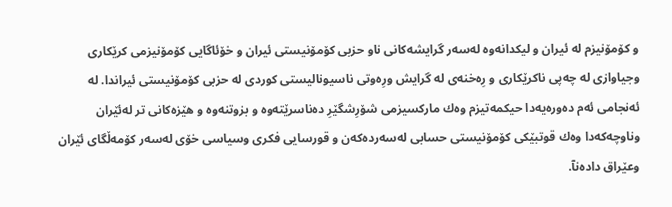و كۆمۆنیزم له‌ ئیران و لیكدانه‌وه‌ له‌سه‌ر گرایشه‌كانى ناو حزبى كۆمۆنیستى ئیران و خۆئاگایى كۆمۆنیزمى كرێكارى وجیاوازى له‌ چه‌پى ناكرێكارى و رِه‌خنه‌ى له‌ گرایش ورِه‌وتى ناسیونالیستى كوردى له‌ حزبى كۆمۆنیستى ئیراندا. له‌ ئه‌نجامى ئه‌م ده‌وره‌یه‌دا حیكمه‌تیزم وه‌ك ماركسیزمى شۆرِشگێرِ ده‌ناسرێته‌وه‌ و بزوتنه‌وه‌ و هێزه‌كانى تر له‌ئێران وناوچه‌كه‌دا وه‌ك قوتبێكى كۆمۆنیستى حسابى له‌سه‌رده‌كه‌ن و قورسایى فكرى وسیاسى خۆى له‌سه‌ر كۆمه‌ڵگاى ئێران وعێراق داده‌نآ.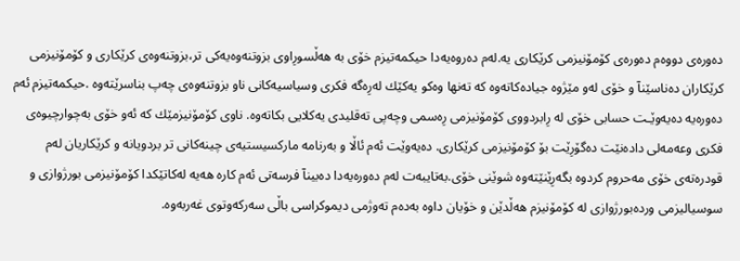ده‌وره‌ى دووه‌م ده‌وره‌ى كۆمۆنیزمى كرێكارى یه‌.له‌م ده‌روه‌یه‌دا حیكمه‌تیزم خۆى به‌ هه‌ڵسورِاوى بزوتنه‌وه‌یه‌كى تر،بزوتنه‌وه‌ى كرێكارى و كۆمۆنیزمى كرێكاران ده‌ناسێنآ و خۆى له‌و مێژوه‌ جیاده‌كاته‌وه‌ كه‌ ته‌نها وه‌كو یه‌كێك له‌رِه‌گه‌ فكرى وسیاسیه‌كانى ناو بزوتنه‌وه‌ى چه‌پ بناسرێته‌وه‌ .حیكمه‌تیزم ئه‌م ده‌وره‌یه‌ ده‌یه‌وێـت حسابى خۆى له‌ رِابردووى كۆمۆنیزمى رِه‌سمى وچه‌پى ته‌قلیدى یه‌كلایى بكاته‌وه‌. ناوى كۆمۆنیزمێك كه‌ ئه‌و خۆى به‌چوارچیوه‌ى فكرى وعه‌مه‌لى داده‌نێت ده‌گۆرِێت بۆ كۆمۆنیزمى كرێكارى. ده‌یه‌وێت ئه‌م ئاڵا و به‌رنامه‌ ماركسیستیه‌ى چینه‌كانى تر بردویانه‌ و كرێكاریان له‌م قودره‌ته‌ى خۆى مه‌حروم كردوه‌ بگه‌رِێنێته‌وه‌ شوێنى خۆى.به‌تایبه‌ت له‌م ده‌وره‌یه‌دا ده‌بینآ فرسه‌تى ئه‌م كاره‌ هه‌یه‌ له‌كاتێكدا كۆمۆنیزمى بورژوازى و سوسیالیزمى ورده‌بورژوازى له‌ كۆمۆنیزم هه‌ڵدێن و خۆیان داوه‌ به‌ده‌م ته‌وژمى دیموكراسى باڵى سه‌ركه‌وتوى غه‌ربه‌وه‌.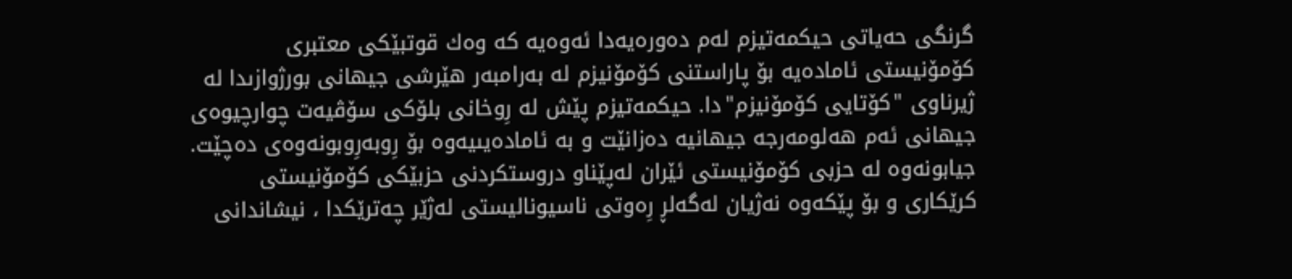گرنگى حه‌یاتى حیكمه‌تیزم له‌م ده‌وره‌یه‌دا ئه‌وه‌یه‌ كه‌ وه‌ك قوتبێكى معتبرى كۆمۆنیستى ئاماده‌یه‌ بۆ پاراستنى كۆمۆنیزم له‌ به‌رامبه‌ر هێرشى جیهانى بورژوازىدا له‌ ژیرناوى "كۆتایى كۆمۆنیزم"دا. حیكمه‌تیزم پێش له‌ رِوخانى بلۆكى سۆڤیه‌ت چوارچیوه‌ى جیهانى ئه‌م هه‌لومه‌رجه‌ جیهانیه‌ ده‌زانێت و به‌ ئاماده‌یىیه‌وه‌ بۆ رِوبه‌رِوبونه‌وه‌ى ده‌چێت. جیابونه‌وه‌ له‌ حزبى كۆمۆنیستى ئێران له‌پێناو دروستكردنى حزبێكى كۆمۆنیستى كرێكارى و بۆ پێكه‌وه‌ نه‌ژیان له‌گه‌لڕ رِه‌وتى ناسیونالیستى له‌ژێر چه‌ترێكدا ، نیشاندانى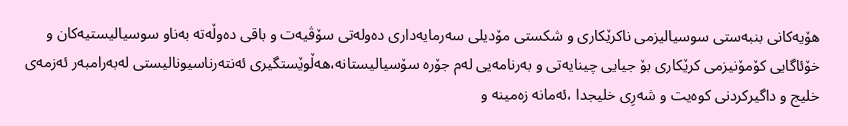هۆیه‌كانى بنبه‌ستى سوسیالیزمى ناكرێكارى و شكستى مۆدیلى سه‌رمایه‌دارى ده‌وله‌تى سۆڤیه‌ت و باقى ده‌وڵه‌ته‌ به‌ناو سوسیالیستیه‌كان و خۆئاگایى كۆمۆنیزمى كرێكارى بۆ جیایى چینایه‌تى و به‌رنامه‌یى له‌م جۆره‌ سۆسیالیستانه‌،هه‌ڵوێستگیرى ئه‌نته‌رناسیونالیستى له‌به‌رامبه‌ر ئه‌زمه‌ى خلیج و داگیركردنى كوه‌یت و شه‌رِى خلیجدا ،ئه‌مانه‌ زه‌مینه‌ و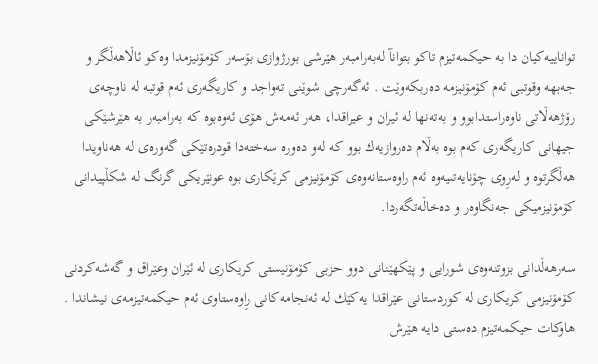تواناییه‌كیان دا به‌ حیكمه‌تیزم تاكو بتوانآ له‌به‌رامبه‌ر هێرشى بورژوازى بۆسه‌ر كۆمۆنیزمدا وه‌كو ئاڵاهه‌ڵگر و جه‌بهه‌ وقوتبى ئه‌م كۆمۆنیزمه‌ ده‌ربكه‌وێت . ئه‌گه‌رچى شوێنى ته‌واجد و كاریگه‌رى ئه‌م قوتبه‌ له‌ ناوچه‌ى رۆژهه‌ڵاتى ناوه‌راستدابوو و به‌ته‌نها له‌ ئیران و عیراقدا، هه‌ر ئه‌مه‌ش هۆى ئه‌وه‌بوه‌ كه‌ به‌رامبه‌ر به‌ هێرشێكى جیهانى كاریگه‌رى كه‌م بوه‌ به‌ڵام ده‌روازیه‌ك بوو كه‌ له‌و ده‌وره‌ سه‌خته‌دا قودره‌تێكى گه‌وره‌ى له‌ هه‌ناویدا هه‌ڵگرتوه‌ و له‌رِوى چۆنایه‌تىیه‌وه‌ ئه‌م راوه‌ستانه‌وه‌ى كۆمۆنیزمى كرێكاری بوه‌ عونێریكى گرنگ له‌ شكڵپیدانى كۆمۆنیزمیكى جه‌نگاوه‌ر و ده‌خاڵه‌تگه‌ردا.

سه‌رهه‌ڵدانى بزوتنه‌وه‌ى شورایى و پێكهێنانى دوو حزبى كۆمۆنیستى كریكارى له‌ ئێران وعێراق و گه‌شه‌كردنى كۆمۆنیزمى كریكارى له‌ كوردستانى عێراقدا یه‌كێك له‌ ئه‌نجامه‌كانى رِاوه‌ستاوى ئه‌م حیكمه‌تیزمه‌ى نیشاندا . هاوكات حیكمه‌تیزم ده‌ستى دایه‌ هێرش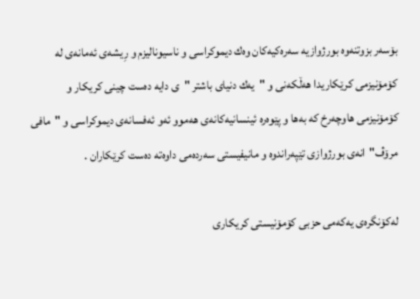بۆسه‌ر بزوتنه‌وه‌ بورژوازیه‌ سه‌ره‌كیه‌كان وه‌ك دیموكراسى و ناسیونالیزم و رِیشه‌ى ئه‌مانه‌ى له‌ كۆمۆنیزمى كرێكاریدا هه‌ڵكه‌نى و "یه‌ك دنیاى باشتر "ى دایه‌ ده‌ست چینى كریكار و كۆمۆنیزمى هاوچه‌رخ كه‌ به‌ها و پێوه‌ره‌ ئینسانیه‌كانه‌ى هه‌موو ئه‌و ئه‌فسانه‌ى دیموكراسى و "مافى مرۆڤ"انه‌ى بورژوازى تێپه‌راندوه‌ و مانیفیستى سه‌رده‌مى داوه‌ته‌ ده‌ست كرێكاران .

له‌كۆنگره‌ى یه‌كه‌مى حزبى كۆمۆنیستى كریكارى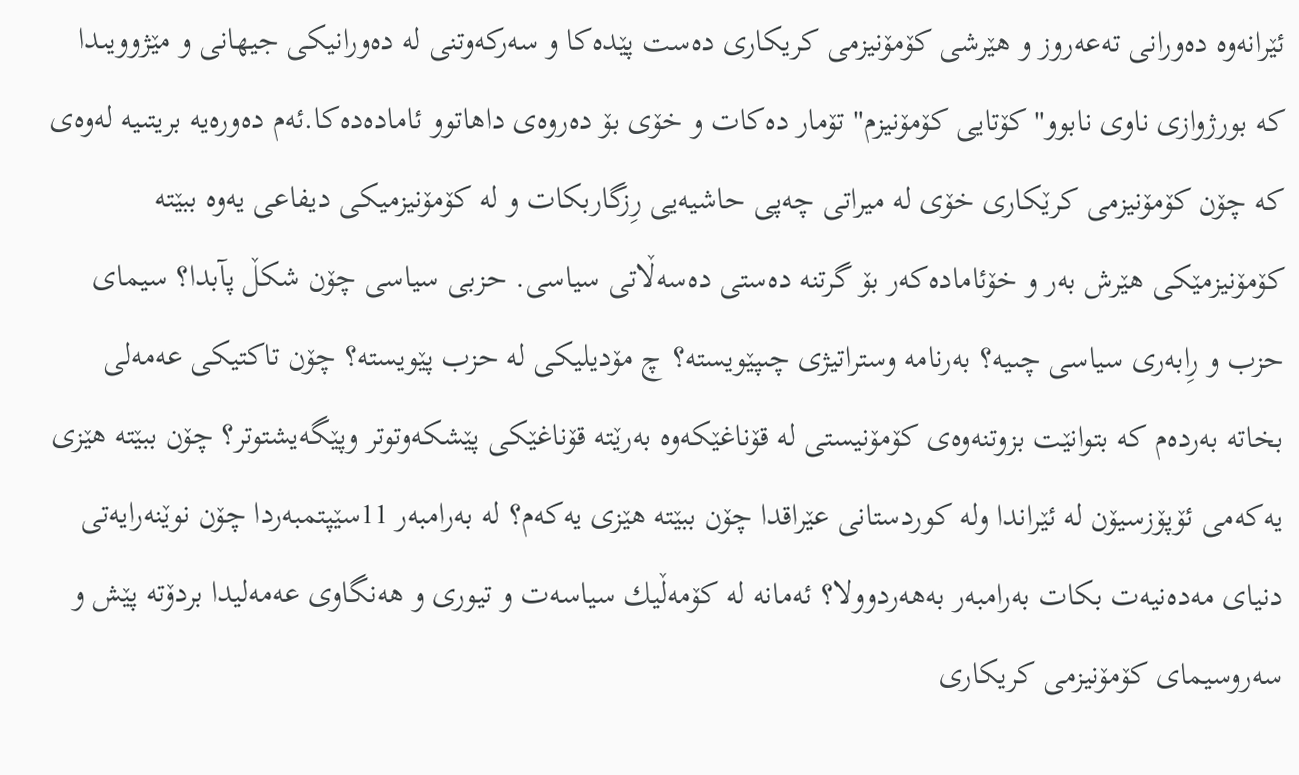ئێرانه‌وه‌ ده‌ورانى ته‌عه‌روز و هێرشى كۆمۆنیزمى كریكارى ده‌ست پێده‌كا و سه‌ركه‌وتنى له‌ ده‌ورانیكى جیهانى و مێژوویىدا كه‌ بورژوازى ناوى نابوو"كۆتایى كۆمۆنیزم" تۆمار ده‌كات و خۆى بۆ ده‌روه‌ى داهاتوو ئاماده‌ده‌كا.ئه‌م ده‌وره‌یه‌ بریتىیه‌ له‌وه‌ى كه‌ چۆن كۆمۆنیزمى كرێكارى خۆى له‌ میراتى چه‌پى حاشیه‌یى رِزگاربكات و له‌ كۆمۆنیزمیكى دیفاعی یه‌وه‌ ببێته‌ كۆمۆنیزمێكى هێرش به‌ر و خۆئاماده‌كه‌ر بۆ گرتنه‌ ده‌ستى ده‌سه‌ڵاتى سیاسى. حزبى سیاسى چۆن شكڵ پآبدا؟ سیماى حزب و رِابه‌رى سیاسى چىیه‌؟ به‌رنامه‌ وستراتیژى چىپێویسته‌؟ چ مۆدیلیكى له‌ حزب پێویسته‌؟ چۆن تاكتیكى عه‌مه‌لى بخاته‌ به‌رده‌م كه‌ بتوانێت بزوتنه‌وه‌ى كۆمۆنیستى له‌ قۆناغێكه‌وه‌ به‌رێته‌ قۆناغێكى پێشكه‌وتوتر وپێگه‌یشتوتر؟ چۆن ببێته‌ هێزى یه‌كه‌مى ئۆپۆزسیۆن له‌ ئێراندا وله‌ كوردستانى عێراقدا چۆن ببێته‌ هێزى یه‌كه‌م؟ له‌ به‌رامبه‌ر 11سێپتمبه‌ردا چۆن نوێنه‌رایه‌تى دنیاى مه‌ده‌نیه‌ت بكات به‌رامبه‌ر به‌هه‌ردوولا؟ ئه‌مانه‌ له‌ كۆمه‌ڵیك سیاسه‌ت و تیورى و هه‌نگاوى عه‌مه‌لیدا بردۆته‌ پێش و سه‌روسیماى كۆمۆنیزمى كریكارى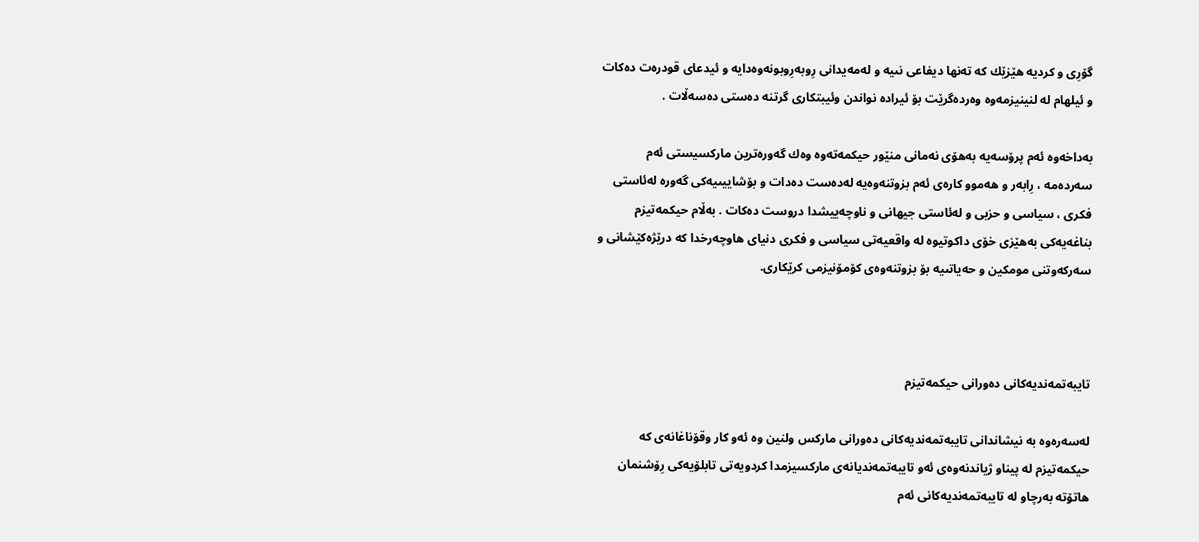گۆرِى و كردیه‌ هێزێك كه‌ ته‌نها دیفاعى نىیه‌ و له‌مه‌یدانى رِوبه‌رِوبونه‌وه‌دایه‌ و ئیدعاى قودره‌ت ده‌كات و ئیلهام له‌ لنینیزمه‌وه‌ وه‌رده‌گرێت بۆ ئیراده‌ نواندن وئیبتكارى گرتنه‌ ده‌ستى ده‌سه‌ڵات .

به‌داخه‌وه‌ ئه‌م پرۆسه‌یه‌ به‌هۆى نه‌مانى منێور حیكمه‌ته‌وه‌ وه‌ك گه‌وره‌ترین ماركسیستى ئه‌م سه‌رده‌مه‌ ، رِابه‌ر و هه‌موو كاره‌ى ئه‌م بزوتنه‌وه‌یه‌ له‌ده‌ست ده‌دات و بۆشاییىیه‌كى گه‌وره‌ له‌ئاستى فكرى ، سیاسى و حزبى و له‌ئاستى جیهانى و ناوچه‌ییشدا دروست ده‌كات . به‌ڵام حیكمه‌تیزم بناغه‌یه‌كى به‌هێزى خۆى داكوتیوه‌ له‌ واقعیه‌تى سیاسى و فكرى دنیاى هاوچه‌رخدا كه‌ درێژه‌كێشانى و سه‌ركه‌وتنى مومكین و حه‌یاتىیه‌ بۆ بزوتنه‌وه‌ى كۆمۆنیزمى كرێكارى.



تایبه‌تمه‌ندیه‌كانى ده‌ورانى حیكمه‌تیزم

له‌سه‌ره‌وه‌ به‌ نیشاندانى تایبه‌تمه‌ندیه‌كانى ده‌ورانى ماركس ولنین وه‌ ئه‌و كار وقۆناغانه‌ى كه‌ حیكمه‌تیزم له‌ پیناو ژیاندنه‌وه‌ى ئه‌و تایبه‌تمه‌ندیانه‌ى ماركسیزمدا كردویه‌تى تابلۆیه‌كى رِۆشنمان هاتۆته‌ به‌رچاو له‌ تایبه‌تمه‌ندیه‌كانى ئه‌م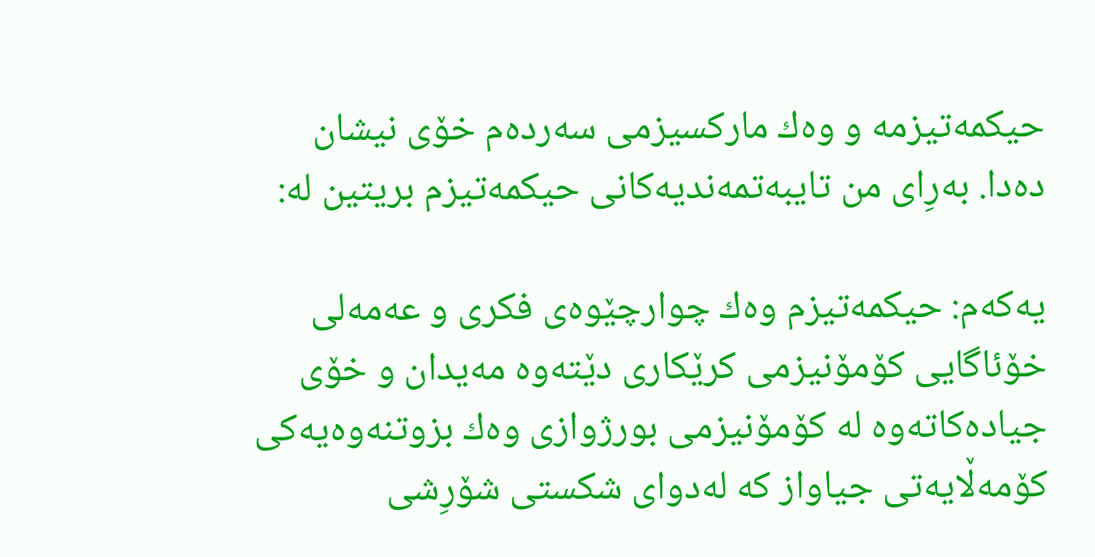حیكمه‌تیزمه‌ و وه‌ك ماركسیزمى سه‌رده‌م خۆى نیشان ده‌دا. به‌رِاى من تایبه‌تمه‌ندیه‌كانى حیكمه‌تیزم بریتین له‌:

یه‌كه‌م: حیكمه‌تیزم وه‌ك چوارچێوه‌ى فكرى و عه‌مه‌لى خۆئاگایى كۆمۆنیزمى كرێكارى دێته‌وه‌ مه‌یدان و خۆى جیاده‌كاته‌وه‌ له‌ كۆمۆنیزمى بورژوازى وه‌ك بزوتنه‌وه‌یه‌كى كۆمه‌ڵایه‌تى جیاواز كه‌ له‌دواى شكستى شۆرِشى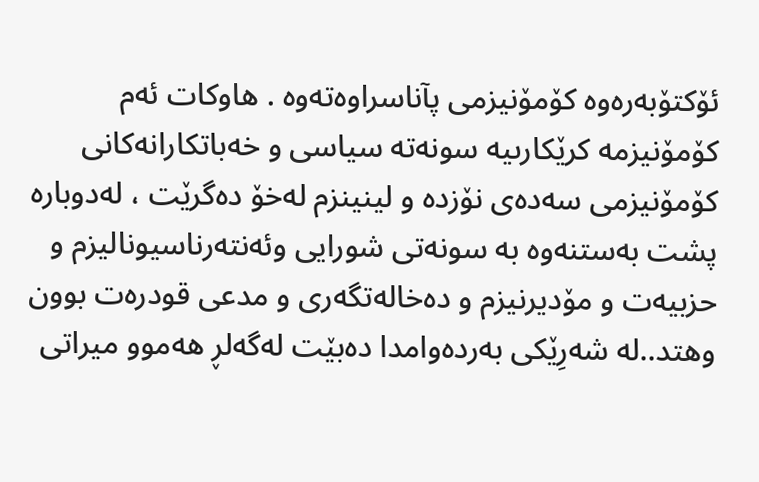ئۆكتۆبه‌ره‌وه‌ كۆمۆنیزمى پآناسراوه‌ته‌وه‌ . هاوكات ئه‌م كۆمۆنیزمه‌ كرێكارىیه‌ سونه‌ته‌ سیاسى و خه‌باتكارانه‌كانى كۆمۆنیزمى سه‌ده‌ى نۆزده‌ و لینینزم له‌خۆ ده‌گرێت ، له‌دوباره‌ پشت به‌ستنه‌وه‌ به‌ سونه‌تى شورایى وئه‌نته‌رناسیونالیزم و حزبیه‌ت و مۆدیرنیزم و ده‌خاله‌تگه‌رى و مدعى قودره‌ت بوون وهتد..له‌ شه‌رِێكى به‌رده‌وامدا ده‌بێت له‌گه‌لڕ هه‌موو میراتى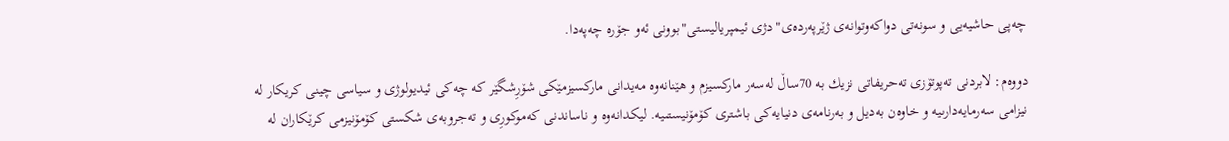چه‌پى حاشیه‌یى و سونه‌تى دواكه‌وتوانه‌ى ژێرپه‌رده‌ى"دژى ئیمپریالیستى"بوونى ئه‌و جۆره‌ چه‌په‌دا.

دووه‌م: لابردنى ته‌پوتۆزى ته‌حریفاتى نزیك به‌ 70ساڵ له‌سه‌ر ماركسیزم و هێنانه‌وه‌ مه‌یدانى ماركسیزمێكى شۆرِشگێر كه‌ چه‌كى ئیدیولوژى و سیاسى چینى كریكار له‌ نیزامى سه‌رمایه‌دارىیه‌ و خاوه‌ن به‌دیل و به‌رنامه‌ى دنیایه‌كى باشترى كۆمۆنیستىیه‌. لیكدانه‌وه‌ و ناساندنى كه‌موكورِى و ته‌جروبه‌ى شكستى كۆمۆنیزمى كرێكاران له‌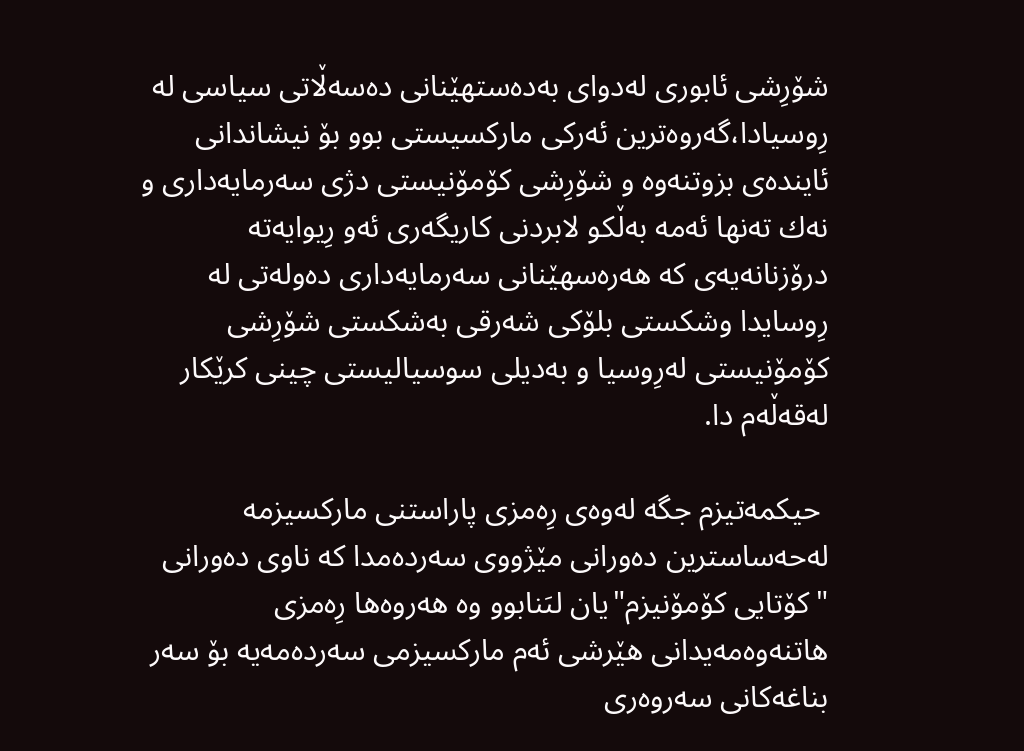شۆرِشى ئابورى له‌دواى به‌ده‌ستهێنانى ده‌سه‌ڵاتى سیاسى له‌ رِوسیادا،گه‌روه‌ترین ئه‌ركى ماركسیستى بوو بۆ نیشاندانى ئاینده‌ى بزوتنه‌وه‌ و شۆرِشى كۆمۆنیستى دژى سه‌رمایه‌دارى و نه‌ك ته‌نها ئه‌مه‌ به‌ڵكو لابردنى كاریگه‌رى ئه‌و رِیوایه‌ته‌ درۆزنانه‌یه‌ى كه‌ هه‌ره‌سهێنانى سه‌رمایه‌دارى ده‌وله‌تى له‌ رِوسایدا وشكستى بلۆكى شه‌رقى به‌شكستى شۆرِشى كۆمۆنیستى له‌رِوسیا و به‌دیلى سوسیالیستى چینى كرێكار له‌قه‌ڵه‌م دا.

 حیكمه‌تیزم جگه‌ له‌وه‌ى رِه‌مزى پاراستنى ماركسیزمه‌ له‌حه‌ساسترین ده‌ورانى مێژووى سه‌رده‌مدا كه‌ ناوى ده‌ورانى "كۆتایى كۆمۆنیزم"یان لىَنابوو وه‌ هه‌روه‌ها رِه‌مزى هاتنه‌وه‌مه‌یدانى هێرشى ئه‌م ماركسیزمى سه‌رده‌مه‌یه‌ بۆ سه‌ر بناغه‌كانى سه‌روه‌رى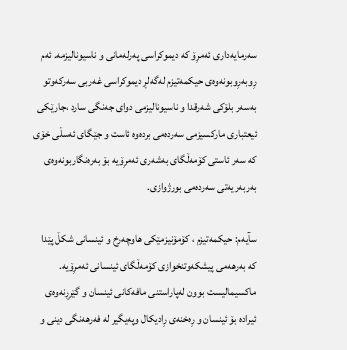سه‌رمایه‌دارى ئه‌مرِۆ كه‌ دیموكراسى په‌رله‌مانى و ناسیونالیزمه‌. ئه‌م رِوبه‌رِوبونه‌وه‌ى حیكمه‌تیزم له‌گه‌لڕ دیموكراسى غه‌ربى سه‌ركه‌وتو به‌سه‌ر بلۆكى شه‌رقدا و ناسیونالیزمى دواى جه‌نگى سارد ،جارێكى ئیعتبارى ماركسیزمى سه‌رده‌مى برده‌وه‌ ئاست و جێگاى ئه‌سڵى خۆى كه‌ سه‌ر ئاستى كۆمه‌ڵگاى به‌شه‌رى ئه‌مرِۆیه‌ بۆ به‌ره‌نگاربونه‌وه‌ى به‌ربه‌ریه‌تى سه‌رده‌مى بورژوازى.

سآیه‌م: حیكمه‌تیزم ، كۆمۆنیزمێكى هاوچه‌رخ و ئینسانى شكڵ پێدا كه‌ به‌رهه‌مى پیشكه‌وتنخوازى كۆمه‌ڵگاى ئینسانى ئه‌مرِۆیه‌. ماكسیمالیست بوون له‌پاراستنى مافه‌كانى ئینسان و گێرِڕنه‌وه‌ى ئیراده‌ بۆ ئینسان و رِه‌خنه‌ى رِادیكال وپه‌یگیر له‌ فه‌رهه‌نگى دینى و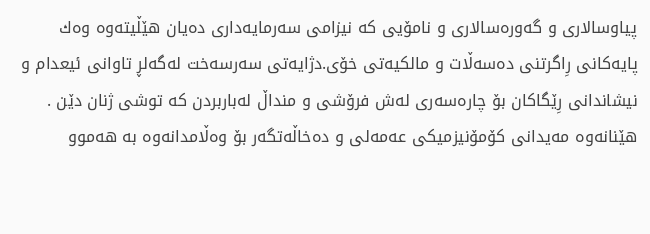پیاوسالارى و گه‌وره‌سالارى و نامۆیى كه‌ نیزامى سه‌رمایه‌دارى ده‌یان هێڵیته‌وه‌ وه‌ك پایه‌كانى رِاگرتنى ده‌سه‌ڵات و مالكیه‌تى خۆى.دژایه‌تى سه‌رسه‌خت له‌گه‌لڕ تاوانى ئیعدام و نیشاندانى رِێگاكان بۆ چاره‌سه‌رى له‌ش فرۆشى و منداڵ له‌باربردن كه‌ توشى ژنان دێن . هێنانه‌وه‌ مه‌یدانى كۆمۆنیزمیكى عه‌مه‌لى و ده‌خاڵه‌تگه‌ر بۆ وه‌ڵامدانه‌وه‌ به‌ هه‌موو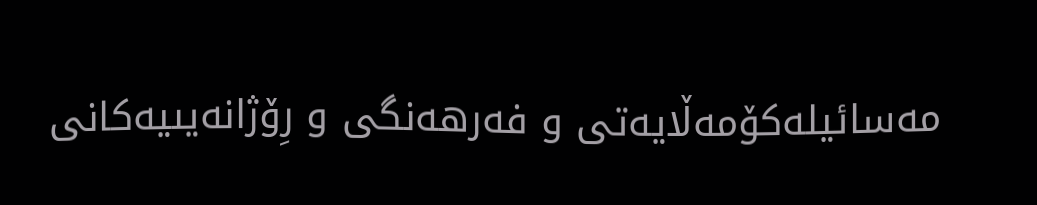مه‌سائیله‌كۆمه‌ڵایه‌تى و فه‌رهه‌نگى و رِۆژانه‌یىیه‌كانى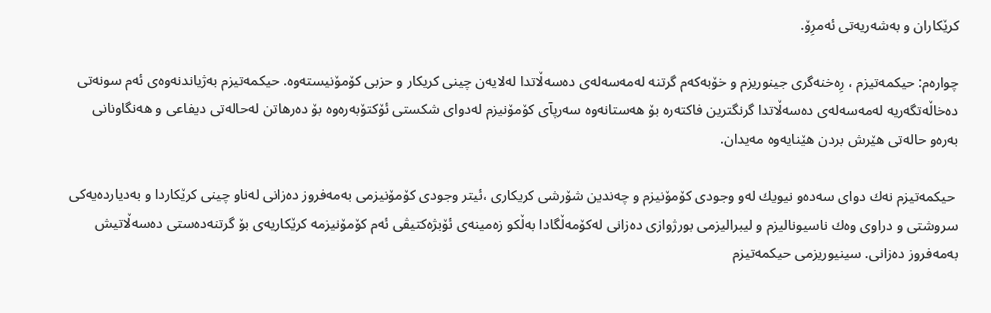كرێكاران و به‌شه‌ریه‌تى ئه‌مرِۆ.

چواره‌م: حیكمه‌تیزم ، رِه‌خنه‌گرى جینوریزم و خۆبه‌كه‌م گرتنه‌ له‌مه‌سه‌له‌ى ده‌سه‌ڵاتدا له‌لایه‌ن چینى كریكار و حزبى كۆمۆنیسته‌وه‌. حیكمه‌تیزم به‌ژیاندنه‌وه‌ى ئه‌م سونه‌تى ده‌خاڵه‌تگه‌ریه‌ له‌مه‌سه‌له‌ى ده‌سه‌ڵاتدا گرنگترین فاكته‌ره‌ بۆ هه‌ستانه‌وه‌ سه‌رپآى كۆمۆنیزم له‌دواى شكستى ئۆكتۆبه‌ره‌وه‌ بۆ ده‌رهاتن له‌حاله‌تى دیفاعى و هه‌نگاونانى به‌ره‌و حاله‌تى هێرش بردن هێنایه‌وه‌ مه‌یدان.

 حیكمه‌تیزم نه‌ك دواى سه‌ده‌و نیویك له‌و وجودى كۆمۆنیزم و چه‌ندین شۆرشى كریكارى ،ئیتر وجودى كۆمۆنیزمى به‌مه‌فروز ده‌زانى له‌ناو چینى كرێكاردا و به‌دیارده‌یه‌كى سروشتى و دراوى وه‌ك ناسیونالیزم و لیبرالیزمى بورژوازى ده‌زانى له‌كۆمه‌ڵگادا به‌ڵكو زه‌مینه‌ى ئۆبژه‌كتیڤى ئه‌م كۆمۆنیزمه‌ كرێكاریه‌ى بۆ گرتنه‌ده‌ستى ده‌سه‌ڵاتیش به‌مه‌فروز ده‌زانى. سینیوریزمى حیكمه‌تیزم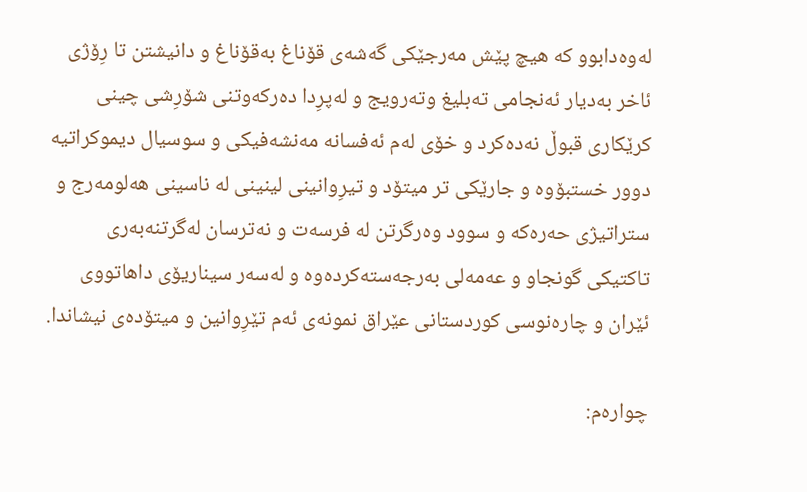له‌وه‌دابوو كه‌ هیچ پێش مه‌رجێكى گه‌شه‌ى قۆناغ به‌قۆناغ و دانیشتن تا رِۆژى ئاخر به‌دیار ئه‌نجامى ته‌بلیغ وته‌رویج و له‌پرِدا ده‌ركه‌وتنى شۆرِشى چینى كرێكارى قبوڵ نه‌ده‌كرد و خۆى له‌م ئه‌فسانه‌ مه‌نشه‌فیكى و سوسیال دیموكراتیه‌ دوور خستبۆوه‌ و جارێكى تر میتۆد و تیرِوانینى لینینى له‌ ناسینى هه‌لومه‌رج و ستراتیژى حه‌ره‌كه‌ و سوود وه‌رگرتن له‌ فرسه‌ت و نه‌ترسان له‌گرتنه‌به‌رى تاكتیكى گونجاو و عه‌مه‌لى به‌رجه‌سته‌كرده‌وه‌ و له‌سه‌ر سیناریۆى داهاتووى ئێران و چاره‌نوسى كوردستانى عێراق نمونه‌ى ئه‌م تێرِوانین و میتۆده‌ى نیشاندا.

چواره‌م: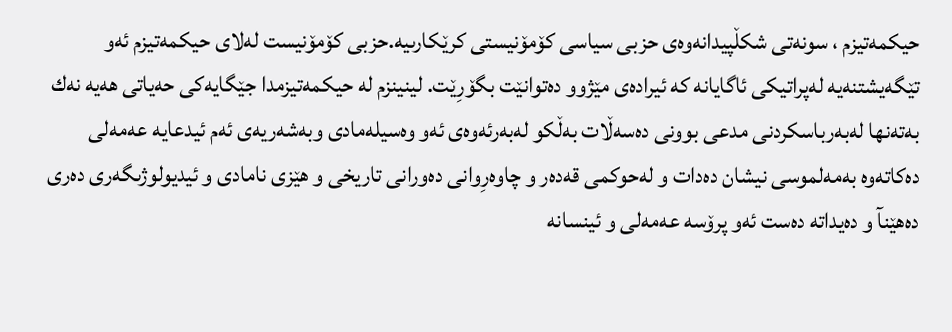حیكمه‌تیزم ، سونه‌تى شكڵپیدانه‌وه‌ى حزبى سیاسى كۆمۆنیستى كرێكارىیه‌.حزبى كۆمۆنیست له‌لاى حیكمه‌تیزم ئه‌و تێگه‌یشتنه‌یه‌ له‌پراتیكى ئاگایانه‌ كه‌ ئیراده‌ى مێژوو ده‌توانێت بگۆرِێت. لینینزم له‌ حیكمه‌تیزمدا جێگایه‌كى حه‌یاتى هه‌یه‌ نه‌ك به‌ته‌نها له‌به‌رباسكردنى مدعى بوونى ده‌سه‌ڵات به‌ڵكو له‌به‌رئه‌وه‌ى ئه‌و وه‌سیله‌مادى وبه‌شه‌ریه‌ى ئه‌م ئیدعایه‌ عه‌مه‌لى ده‌كاته‌وه‌ به‌مه‌لموسى نیشان ده‌دات و له‌حوكمى قه‌ده‌ر و چاوه‌رِوانى ده‌ورانى تاریخى و هێزى نامادى و ئیدیولوژىگه‌رى ده‌رى ده‌هێنآ و ده‌یداته‌ ده‌ست ئه‌و پرۆسه‌ عه‌مه‌لى و ئینسانه‌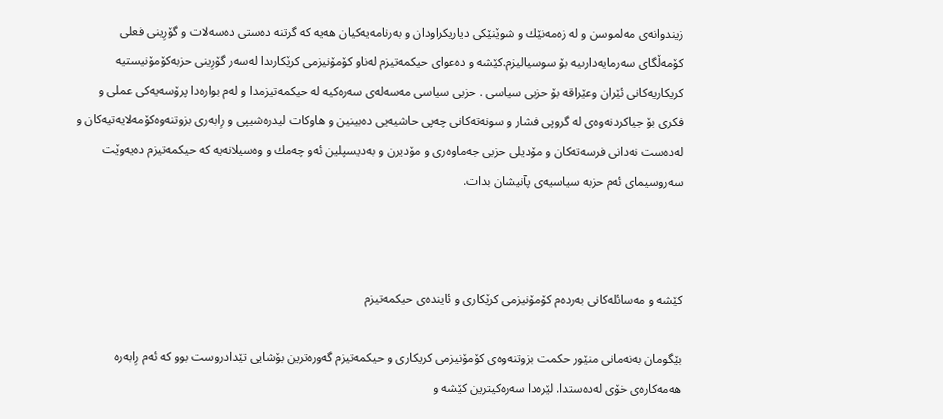زیندوانه‌ى مه‌لموسن و له‌ زه‌مه‌نێك و شوێنێكى دیاریكراودان و به‌رنامه‌یه‌كیان هه‌یه‌ كه‌ گرتنه‌ ده‌ستى ده‌سه‌لات و گۆرِینى فعلى كۆمه‌ڵگاى سه‌رمایه‌دارىیه‌ بۆ سوسیالیزم.كێشه‌ و ده‌عواى حیكمه‌تیزم له‌ناو كۆمۆنیزمى كرێكارىدا له‌سه‌ر گۆرِینى حزبه‌كۆمۆنیستیه‌ كریكاریه‌كانى ئێران وعێراقه‌ بۆ حزبى سیاسى . حزبى سیاسى مه‌سه‌له‌ى سه‌ره‌كیه‌ له‌ حیكمه‌تیزمدا و له‌م بواره‌دا پرۆسه‌یه‌كى عملى و فكرى بۆ جیاكردنه‌وه‌ى له‌ گروپى فشار و سونه‌ته‌كانى چه‌پى حاشیه‌یى ده‌بینین و هاوكات لیدره‌شیپى و رِابه‌رى بزوتنه‌وه‌كۆمه‌لایه‌تیه‌كان و له‌ده‌ست نه‌دانى فرسه‌ته‌كان و مۆدیلى حزبى جه‌ماوه‌رى و مۆدیرن و به‌دیسپلین ئه‌و چه‌مك و وه‌سیلانه‌یه‌ كه‌ حیكمه‌تیزم ده‌یه‌وێت سه‌روسیماى ئه‌م حزبه‌ سیاسیه‌ى پآنیشان بدات.



كێشه‌ و مه‌سائله‌كانى به‌رده‌م كۆمۆنیزمى كرێكارى و ئاینده‌ى حیكمه‌تیزم

بێگومان به‌نه‌مانى منێور حكمت بزوتنه‌وه‌ى كۆمۆنیزمى كریكارى و حیكمه‌تیزم گه‌وره‌ترین بۆشایى تێدادروست بوو كه‌ ئه‌م رِابه‌ره‌ هه‌مه‌كاره‌ى خۆى له‌ده‌ستدا. لێره‌دا سه‌ره‌كیترین كێشه‌ و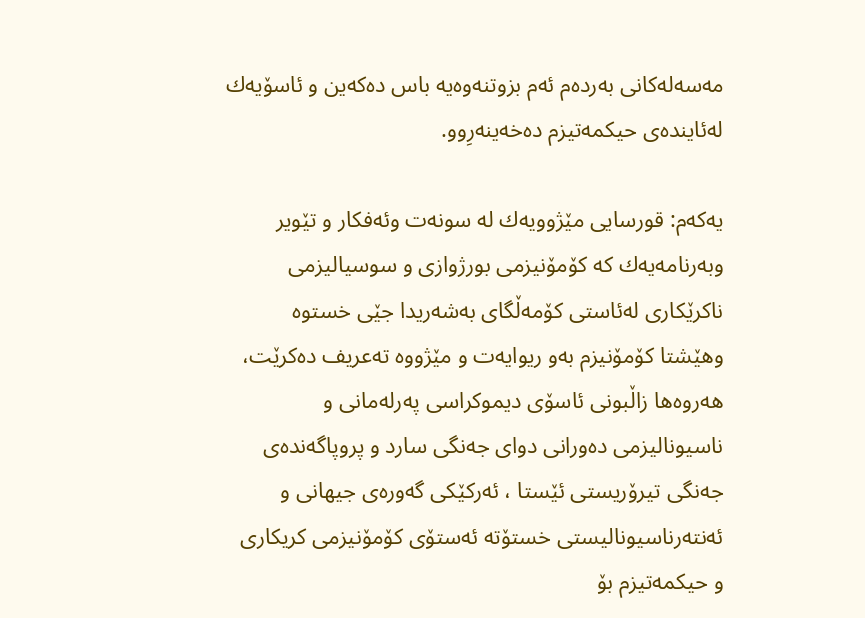مه‌سه‌له‌كانى به‌رده‌م ئه‌م بزوتنه‌وه‌یه‌ باس ده‌كه‌ین و ئاسۆیه‌ك له‌ئاینده‌ى حیكمه‌تیزم ده‌خه‌ینه‌رِوو.

یه‌كه‌م: قورسایى مێژوویه‌ك له‌ سونه‌ت وئه‌فكار و تێویر وبه‌رنامه‌یه‌ك كه‌ كۆمۆنیزمى بورژوازى و سوسیالیزمى ناكرێكارى له‌ئاستى كۆمه‌ڵگاى به‌شه‌ریدا جێى خستوه‌ وهێشتا كۆمۆنیزم به‌و ریوایه‌ت و مێژووه‌ ته‌عریف ده‌كرێت، هه‌روه‌ها زاڵبونى ئاسۆى دیموكراسى په‌رله‌مانى و ناسیونالیزمى ده‌ورانى دواى جه‌نگى سارد و پروپاگه‌نده‌ى جه‌نگى تیرۆریستى ئێستا ، ئه‌ركێكى گه‌وره‌ى جیهانى و ئه‌نته‌رناسیونالیستى خستۆته‌ ئه‌ستۆى كۆمۆنیزمى كریكارى و حیكمه‌تیزم بۆ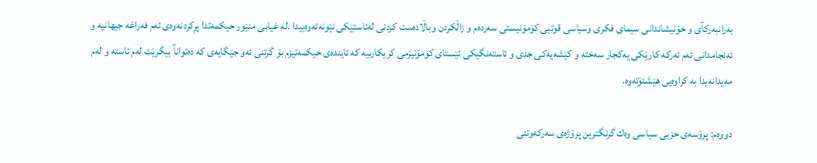به‌رانبه‌ركآی و خۆنیشاندانى سیماى فكرى وسیاسى قوتبى كۆمۆنیستى سه‌رده‌م و زاڵكردن وباڵاده‌ست كردنى له‌ئاستێكى نێونه‌ته‌وه‌ییدا .له‌ غیابى منێور حیكمه‌تدا پرِكردنه‌وه‌ى ئه‌م فه‌راغه‌ جیهانیه‌ و ئه‌نجامدانى ئه‌م ئه‌ركه‌ كارێكى یه‌كجار سه‌خته‌ و كێشه‌یه‌كى جدى و ئاسته‌نگیكى ئێستاى كۆمۆنیزمى كریكارىیه‌ كه‌ ئاینده‌ى حیكمه‌تیزم بۆ گرتنى ئه‌و جێگایه‌ى كه‌ ده‌توانآ بیگرێت له‌م ئاسته‌ و له‌م مه‌یدانه‌یدا به‌ كراوه‌یى هێشتۆته‌وه‌.

دووه‌م: پرۆسه‌ى حزبى سیاسى وه‌ك گرنگترین پرۆژه‌ى سه‌ركه‌وتنى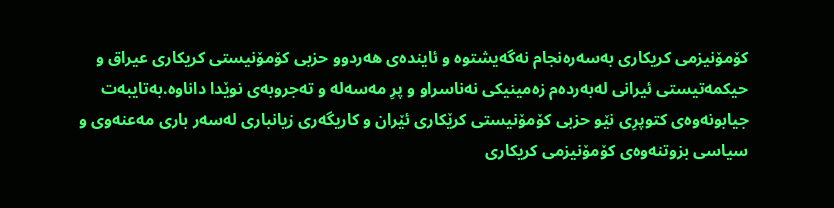كۆمۆنیزمى كریكارى به‌سه‌ره‌نجام نه‌گه‌یشتوه‌ و ئاینده‌ى هه‌ردوو حزبى كۆمۆنیستى كریكارى عیراق و حیكمه‌تیستى ئیرانى له‌به‌رده‌م زه‌مینیكى نه‌ناسراو و پرِ مه‌سه‌له‌ و ته‌جروبه‌ى نوێدا داناوه‌.به‌تایبه‌ت جیابونه‌وه‌ى كتوپرِى نێو حزبى كۆمۆنیستى كرێكارى ئێران و كاریگه‌رى زیانبارى له‌سه‌ر بارى مه‌عنه‌وى و سیاسى بزوتنه‌وه‌ى كۆمۆنیزمى كریكارى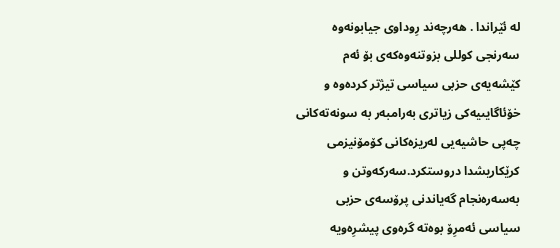له‌ ئێراندا . هه‌رچه‌ند رِوداوى جیابونه‌وه‌ سه‌رنجى كوللى بزوتنه‌وه‌كه‌ى بۆ ئه‌م كێشه‌یه‌ى حزبى سیاسى تیژتر كرده‌وه‌ و خۆئاگایىیه‌كى زیاترى به‌رامبه‌ر به‌ سونه‌ته‌كانى چه‌پى حاشیه‌یى له‌ریزه‌كانى كۆمۆنیزمى كرێكاریشدا دروستكرد.سه‌ركه‌وتن و به‌سه‌ره‌نجام گه‌یاندنى پرۆسه‌ى حزبى سیاسى ئه‌مرِۆ بوه‌ته‌ گره‌وى پیشرِه‌ویه‌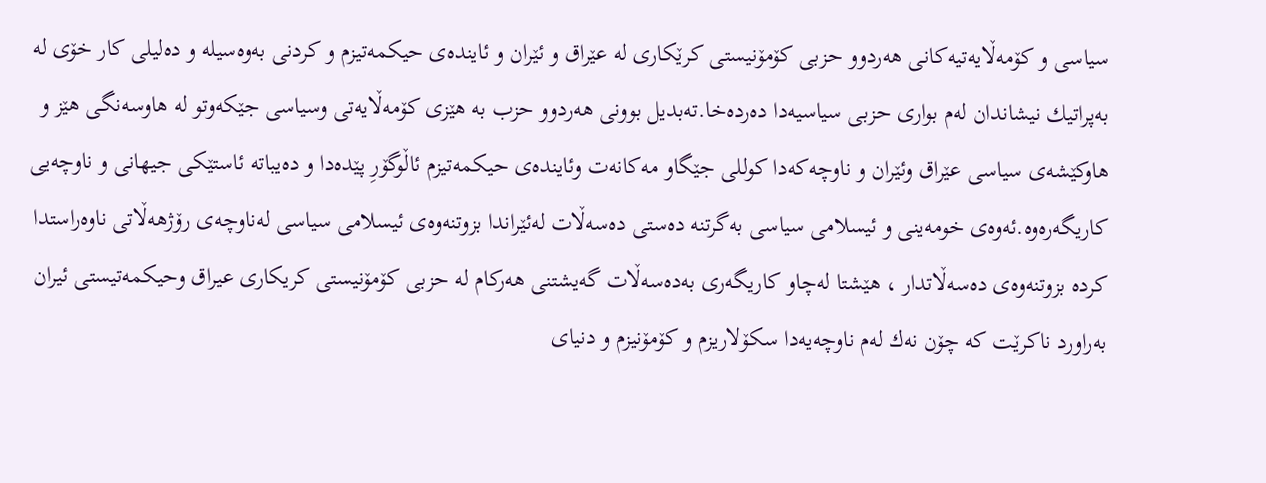سیاسى و كۆمه‌ڵایه‌تیه‌كانى هه‌ردوو حزبى كۆمۆنیستى كرێكارى له‌ عێراق و ئێران و ئاینده‌ى حیكمه‌تیزم و كردنى به‌وه‌سیله‌ و ده‌لیلى كار خۆى له‌ به‌پراتیك نیشاندان له‌م بوارى حزبى سیاسیه‌دا ده‌رده‌خا.ته‌بدیل بوونى هه‌ردوو حزب به‌ هێزى كۆمه‌ڵایه‌تى وسیاسى جێكه‌وتو له‌ هاوسه‌نگى هێز و هاوكێشه‌ى سیاسى عێراق وئێران و ناوچه‌كه‌دا كوللى جێگاو مه‌كانه‌ت وئاینده‌ى حیكمه‌تیزم ئاڵوگۆرِ پێده‌دا و ده‌یباته‌ ئاستێكى جیهانى و ناوچه‌یى كاریگه‌ره‌وه‌.ئه‌وه‌ى خومه‌ینى و ئیسلامى سیاسى به‌گرتنه‌ ده‌ستى ده‌سه‌ڵات له‌ئێراندا بزوتنه‌وه‌ى ئیسلامى سیاسى له‌ناوچه‌ى رۆژهه‌ڵاتى ناوه‌راستدا كرده‌ بزوتنه‌وه‌ى ده‌سه‌ڵاتدار ، هێشتا له‌چاو كاریگه‌رى به‌ده‌سه‌ڵات گه‌یشتنى هه‌ركام له‌ حزبى كۆمۆنیستى كریكارى عیراق وحیكمه‌تیستى ئیران به‌راورد ناكرێت كه‌ چۆن نه‌ك له‌م ناوچه‌یه‌دا سكۆلاریزم و كۆمۆنیزم و دنیاى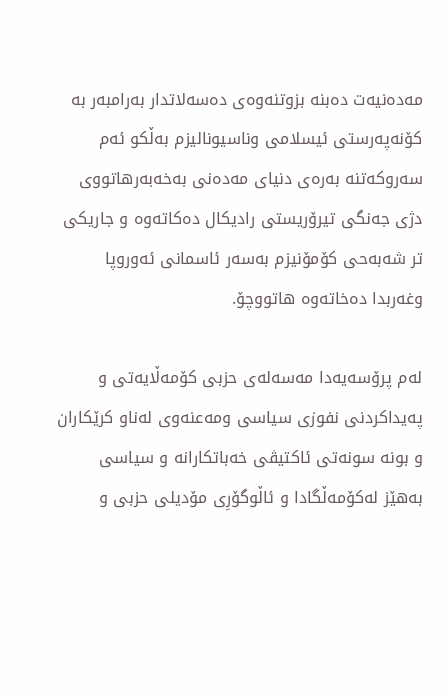مه‌ده‌نیه‌ت ده‌بنه‌ بزوتنه‌وه‌ى ده‌سه‌لاتدار به‌رامبه‌ر به‌ كۆنه‌په‌رستى ئیسلامى وناسیونالیزم به‌ڵكو ئه‌م سه‌روكه‌تنه‌ به‌ره‌ى دنیاى مه‌ده‌نى به‌خه‌به‌رهاتووى دژى جه‌نگى تیرۆریستى رادیكال ده‌كاته‌وه‌ و جاریكى تر شه‌به‌حى كۆمۆنیزم به‌سه‌ر ئاسمانى ئه‌وروپا وغه‌ربدا ده‌خاته‌وه‌ هاتووچۆ.

له‌م پرۆسه‌یه‌دا مه‌سه‌له‌ى حزبى كۆمه‌ڵایه‌تى و په‌یداكردنى نفوزى سیاسى ومه‌عنه‌وى له‌ناو كرێكاران و بونه‌ سونه‌تى ئاكتیڤى خه‌باتكارانه‌ و سیاسى به‌هێز له‌كۆمه‌ڵگادا و ئاڵوگۆرِى مۆدیلى حزبى و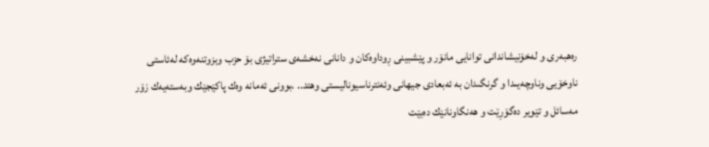ره‌هبه‌رى و له‌خۆنیشاندانى توانایى مانۆر و پێشبینى رِوداوه‌كان و دانانى نه‌خشه‌ى ستراتیژى بۆ حزب وبزوتنه‌وه‌كه‌ له‌ئاستى ناوخۆیى وناوچه‌یىدا و گرنگىدان به‌ ئه‌بعادى جیهانى وئه‌نترناسیونالیستى وهتد.. .بوونى ئه‌مانه‌ وه‌ك پاكێجێك وبه‌سته‌یه‌ك زۆر مه‌سائل و تێویر ده‌گۆرِێت و هه‌نگاونانێك ده‌بێت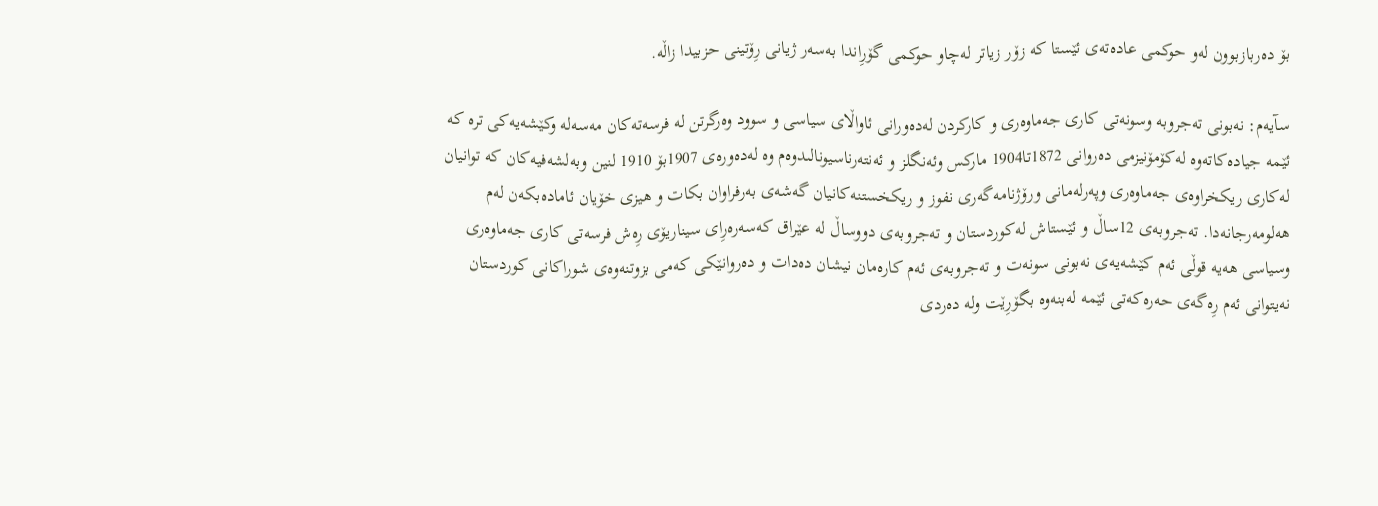بۆ ده‌ربازبوون له‌و حوكمى عاده‌ته‌ى ئێستا كه‌ زۆر زیاتر له‌چاو حوكمى گۆرِاندا به‌سه‌ر ژیانى رِۆتینى حزبیدا زاڵه‌.

سآیه‌م: نه‌بونى ته‌جروبه‌ وسونه‌تى كارى جه‌ماوه‌رى و كاركردن له‌ده‌ورانى ئاواڵاى سیاسى و سوود وه‌رگرتن له‌ فرسه‌ته‌كان مه‌سه‌له‌ وكێشه‌یه‌كى تره‌ كه‌ ئێمه‌ جیاده‌كاته‌وه‌ له‌كۆمۆنیزمى ده‌روانى 1872تا1904 ماركس وئه‌نگلز و ئه‌نته‌رناسیونالىدوه‌م وه‌ له‌ده‌وره‌ى 1907بۆ 1910 لنین وبه‌لشه‌فیه‌كان كه‌ توانیان له‌كارى ریكخراوه‌ى جه‌ماوه‌رى وپه‌رله‌مانى ورۆژنامه‌گه‌رى نفوز و ریكخستنه‌كانیان گه‌شه‌ى به‌رفراوان بكات و هیزى خۆیان ئاماده‌بكه‌ن له‌م هه‌لومه‌رجانه‌دا. ته‌جروبه‌ى 12ساڵ و ئێستاش له‌كوردستان و ته‌جروبه‌ى دووساڵ له‌ عێراق كه‌سه‌ره‌رِاى سیناریۆى رِه‌ش فرسه‌تى كارى جه‌ماوه‌رى وسیاسى هه‌یه‌ قوڵى ئه‌م كێشه‌یه‌ى نه‌بونى سونه‌ت و ته‌جروبه‌ى ئه‌م كاره‌مان نیشان ده‌دات و ده‌روانێكى كه‌مى بزوتنه‌وه‌ى شوراكانى كوردستان نه‌یتوانى ئه‌م رِه‌گه‌ى حه‌ره‌كه‌تى ئێمه‌ له‌بنه‌وه‌ بگۆرِێت وله‌ ده‌ردى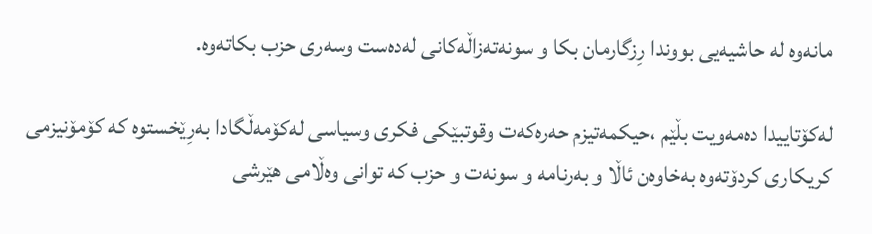مانه‌وه‌ له‌ حاشیه‌یى بووندا رِزگارمان بكا و سونه‌ته‌زاڵه‌كانى له‌ده‌ست وسه‌رى حزب بكاته‌وه‌.

له‌كۆتاییدا ده‌مه‌ویت بڵێم ،حیكمه‌تیزم حه‌ره‌كه‌ت وقوتبێكى فكرى وسیاسى له‌كۆمه‌ڵگادا به‌رِێخستوه‌ كه‌ كۆمۆنیزمى كریكارى كردۆته‌وه‌ به‌خاوه‌ن ئاڵا و به‌رنامه‌ و سونه‌ت و حزب كه‌ توانى وه‌ڵامى هێرشى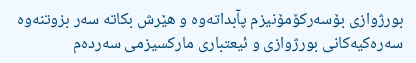بورژوازى بۆسه‌ركۆمۆنیزم پآبداته‌وه‌ و هێرش بكاته‌ سه‌ر بزوتنه‌وه‌ سه‌ره‌كیه‌كانى بورژوازى و ئیعتبارى ماركسیزمى سه‌رده‌م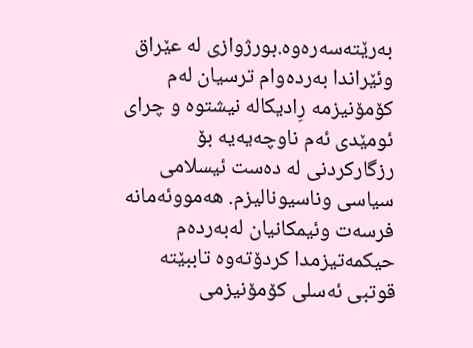به‌رێته‌سه‌ره‌وه‌.بورژوازى له‌ عێراق وئێراندا به‌رده‌وام ترسیان له‌م كۆمۆنیزمه‌ رِادیكاله‌ نیشتوه‌ و چراى ئومێدى ئه‌م ناوچه‌یه‌یه‌ بۆ رزگاركردنى له‌ ده‌ست ئیسلامى سیاسى وناسیونالیزم. هه‌مووئه‌مانه‌ فرسه‌ت وئیمكانیان له‌به‌رده‌م حیكمه‌تیزمدا كردۆته‌وه‌ تاببێته‌ قوتبى ئه‌سلى كۆمۆنیزمى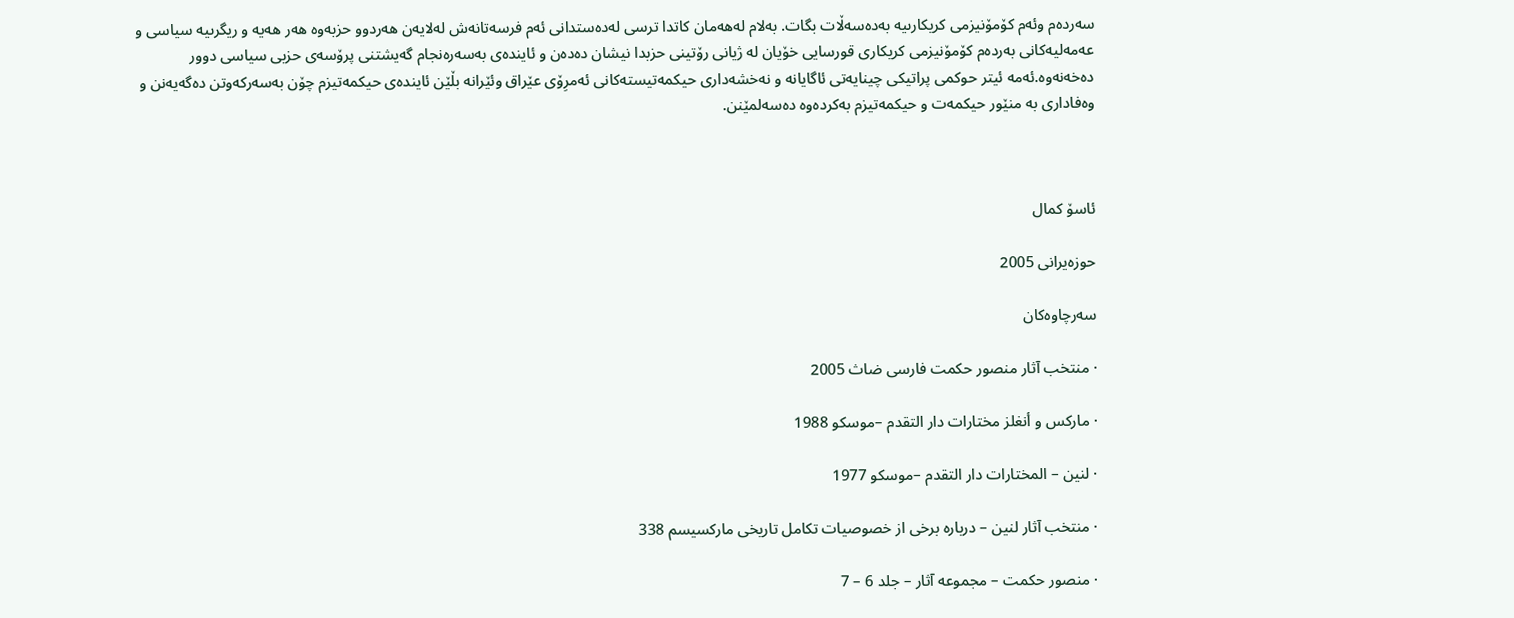سه‌رده‌م وئه‌م كۆمۆنیزمى كریكارىیه‌ به‌ده‌سه‌ڵات بگات. به‌لام له‌هه‌مان كاتدا ترسى له‌ده‌ستدانى ئه‌م فرسه‌تانه‌ش له‌لایه‌ن هه‌ردوو حزبه‌وه‌ هه‌ر هه‌یه‌ و ریگرىیه‌ سیاسى و عه‌مه‌لیه‌كانى به‌رده‌م كۆمۆنیزمى كریكارى قورسایى خۆیان له‌ ژیانى رۆتینى حزبدا نیشان ده‌ده‌ن و ئاینده‌ى به‌سه‌ره‌نجام گه‌یشتنى پرۆسه‌ى حزبى سیاسى دوور ده‌خه‌نه‌وه‌.ئه‌مه‌ ئیتر حوكمى پراتیكى چینایه‌تى ئاگایانه‌ و نه‌خشه‌دارى حیكمه‌تیسته‌كانى ئه‌مرِۆى عێراق وئێرانه‌ بڵێن ئاینده‌ى حیكمه‌تیزم چۆن به‌سه‌ركه‌وتن ده‌گه‌یه‌نن و وه‌فادارى به‌ منێور حیكمه‌ت و حیكمه‌تیزم به‌كرده‌وه‌ ده‌سه‌لمێنن.



ئاسۆ كمال

حوزه‌یرانى 2005

سه‌رچاوه‌كان

· منتخب آثار منصور حكمت فارسى ضاث 2005

· ماركس و أنغلز مختارات دار التقدم –موسكو 1988

· لنين – المختارات دار التقدم –موسكو 1977

· منتخب آثار لنين – درباره برخى از خصوصيات تكامل تاريخى ماركسيسم 338

· منصور حكمت – مجموعه آثار – جلد 6 – 7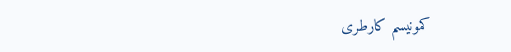كمونيسم كارطرى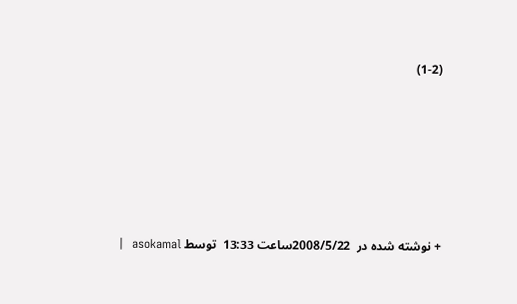(1-2)







+ نوشته شده در  2008/5/22ساعت 13:33  توسط asokamal  |